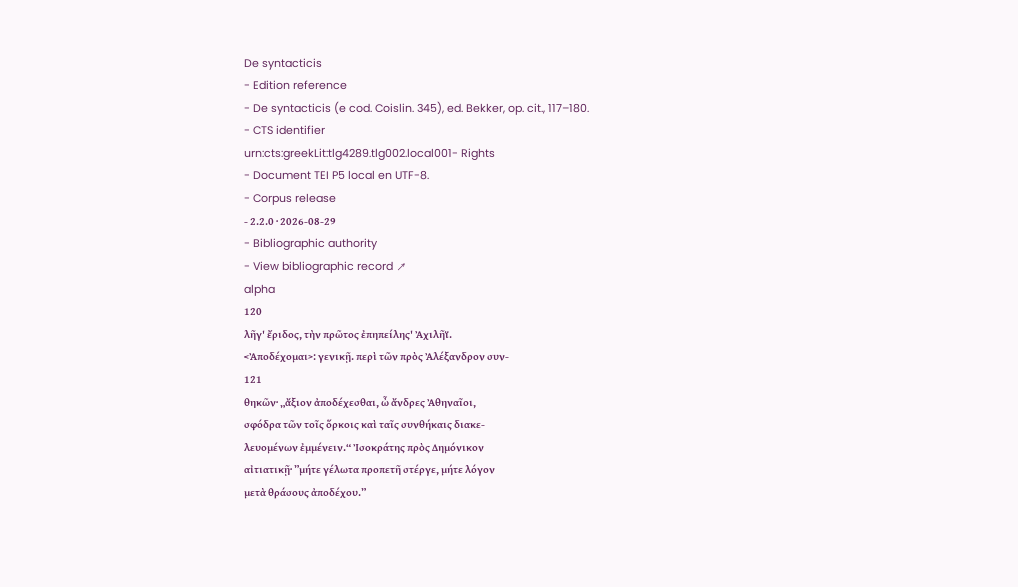De syntacticis
- Edition reference
- De syntacticis (e cod. Coislin. 345), ed. Bekker, op. cit., 117–180.
- CTS identifier
urn:cts:greekLit:tlg4289.tlg002.local001- Rights
- Document TEI P5 local en UTF-8.
- Corpus release
- 2.2.0 · 2026-08-29
- Bibliographic authority
- View bibliographic record ↗
alpha
120
λῆγ' ἔριδος, τὴν πρῶτος ἐπηπείλης' Ἀχιλῆϊ.
<Ἀποδέχομαι>: γενικῇ. περὶ τῶν πρὸς Ἀλέξανδρον συν-
121
θηκῶν· „ἄξιον ἀποδέχεσθαι, ὦ ἄνδρες Ἀθηναῖοι,
σφόδρα τῶν τοῖς ὅρκοις καὶ ταῖς συνθήκαις διακε-
λευομένων ἐμμένειν.“ Ἰσοκράτης πρὸς Δημόνικον
αἰτιατικῇ· ”μήτε γέλωτα προπετῆ στέργε, μήτε λόγον
μετὰ θράσους ἀποδέχου.”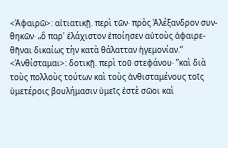<Ἀφαιρῶ>: αἰτιατικῇ. περὶ τῶν· πρὸς Ἀλέξανδρον συν-
θηκῶν· „ὃ παρ' ἐλάχιστον ἐποίησεν αὐτοὺς ἀφαιρε-
θῆναι δικαίως τὴν κατὰ θάλατταν ἡγεμονίαν.“
<Ἀνθίσταμαι>: δοτικῇ. περὶ τοῦ στεφάνου· ”καὶ διὰ
τοὺς πολλοὺς τούτων καὶ τοὺς ἀνθισταμένους τοῖς
ὑμετέροις βουλήμασιν ὑμεῖς ἐστὲ σῶοι καὶ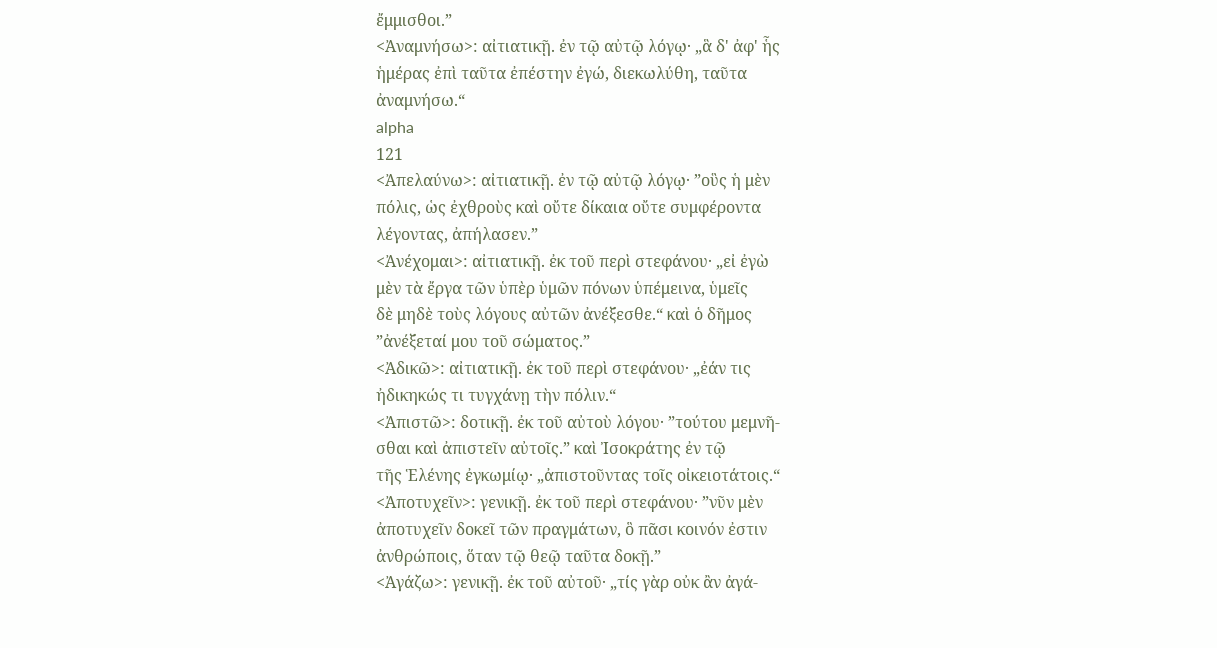ἔμμισθοι.”
<Ἀναμνήσω>: αἰτιατικῇ. ἐν τῷ αὐτῷ λόγῳ· „ἃ δ' ἀφ' ἧς
ἡμέρας ἐπὶ ταῦτα ἐπέστην ἐγώ, διεκωλύθη, ταῦτα
ἀναμνήσω.“
alpha
121
<Ἀπελαύνω>: αἰτιατικῇ. ἐν τῷ αὐτῷ λόγῳ· ”οὓς ἡ μὲν
πόλις, ὡς ἐχθροὺς καὶ οὔτε δίκαια οὔτε συμφέροντα
λέγοντας, ἀπήλασεν.”
<Ἀνέχομαι>: αἰτιατικῇ. ἐκ τοῦ περὶ στεφάνου· „εἰ ἐγὼ
μὲν τὰ ἔργα τῶν ὑπὲρ ὑμῶν πόνων ὑπέμεινα, ὑμεῖς
δὲ μηδὲ τοὺς λόγους αὐτῶν ἀνέξεσθε.“ καὶ ὁ δῆμος
”ἀνέξεταί μου τοῦ σώματος.”
<Ἀδικῶ>: αἰτιατικῇ. ἐκ τοῦ περὶ στεφάνου· „ἐάν τις
ἠδικηκώς τι τυγχάνῃ τὴν πόλιν.“
<Ἀπιστῶ>: δοτικῇ. ἐκ τοῦ αὐτοὺ λόγου· ”τούτου μεμνῆ-
σθαι καὶ ἀπιστεῖν αὐτοῖς.” καὶ Ἰσοκράτης ἐν τῷ
τῆς Ἑλένης ἐγκωμίῳ· „ἀπιστοῦντας τοῖς οἰκειοτάτοις.“
<Ἀποτυχεῖν>: γενικῇ. ἐκ τοῦ περὶ στεφάνου· ”νῦν μὲν
ἀποτυχεῖν δοκεῖ τῶν πραγμάτων, ὃ πᾶσι κοινόν ἐστιν
ἀνθρώποις, ὅταν τῷ θεῷ ταῦτα δοκῇ.”
<Ἀγάζω>: γενικῇ. ἐκ τοῦ αὐτοῦ· „τίς γὰρ οὐκ ἂν ἀγά-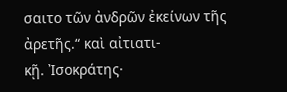σαιτο τῶν ἀνδρῶν ἐκείνων τῆς ἀρετῆς.“ καὶ αἰτιατι-
κῇ. Ἰσοκράτης·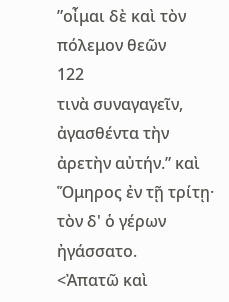”οἶμαι δὲ καὶ τὸν πόλεμον θεῶν
122
τινὰ συναγαγεῖν, ἀγασθέντα τὴν ἀρετὴν αὐτήν.” καὶ
Ὅμηρος ἐν τῇ τρίτῃ·
τὸν δ' ὁ γέρων ἠγάσσατο.
<Ἀπατῶ καὶ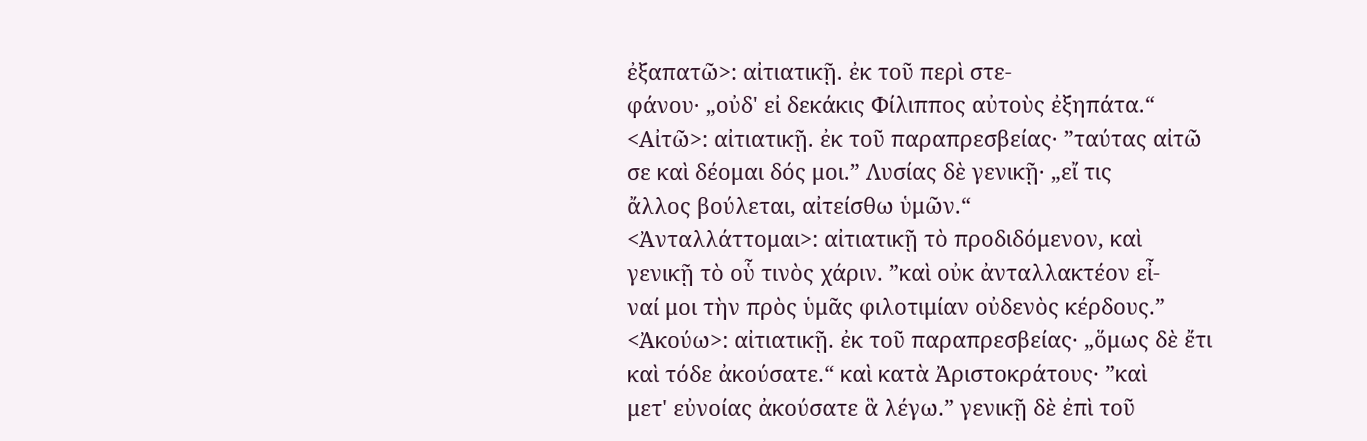ἐξαπατῶ>: αἰτιατικῇ. ἐκ τοῦ περὶ στε-
φάνου· „οὐδ' εἰ δεκάκις Φίλιππος αὐτοὺς ἐξηπάτα.“
<Αἰτῶ>: αἰτιατικῇ. ἐκ τοῦ παραπρεσβείας· ”ταύτας αἰτῶ
σε καὶ δέομαι δός μοι.” Λυσίας δὲ γενικῇ· „εἴ τις
ἄλλος βούλεται, αἰτείσθω ὑμῶν.“
<Ἀνταλλάττομαι>: αἰτιατικῇ τὸ προδιδόμενον, καὶ
γενικῇ τὸ οὗ τινὸς χάριν. ”καὶ οὐκ ἀνταλλακτέον εἶ-
ναί μοι τὴν πρὸς ὑμᾶς φιλοτιμίαν οὐδενὸς κέρδους.”
<Ἀκούω>: αἰτιατικῇ. ἐκ τοῦ παραπρεσβείας· „ὅμως δὲ ἔτι
καὶ τόδε ἀκούσατε.“ καὶ κατὰ Ἀριστοκράτους· ”καὶ
μετ' εὐνοίας ἀκούσατε ἃ λέγω.” γενικῇ δὲ ἐπὶ τοῦ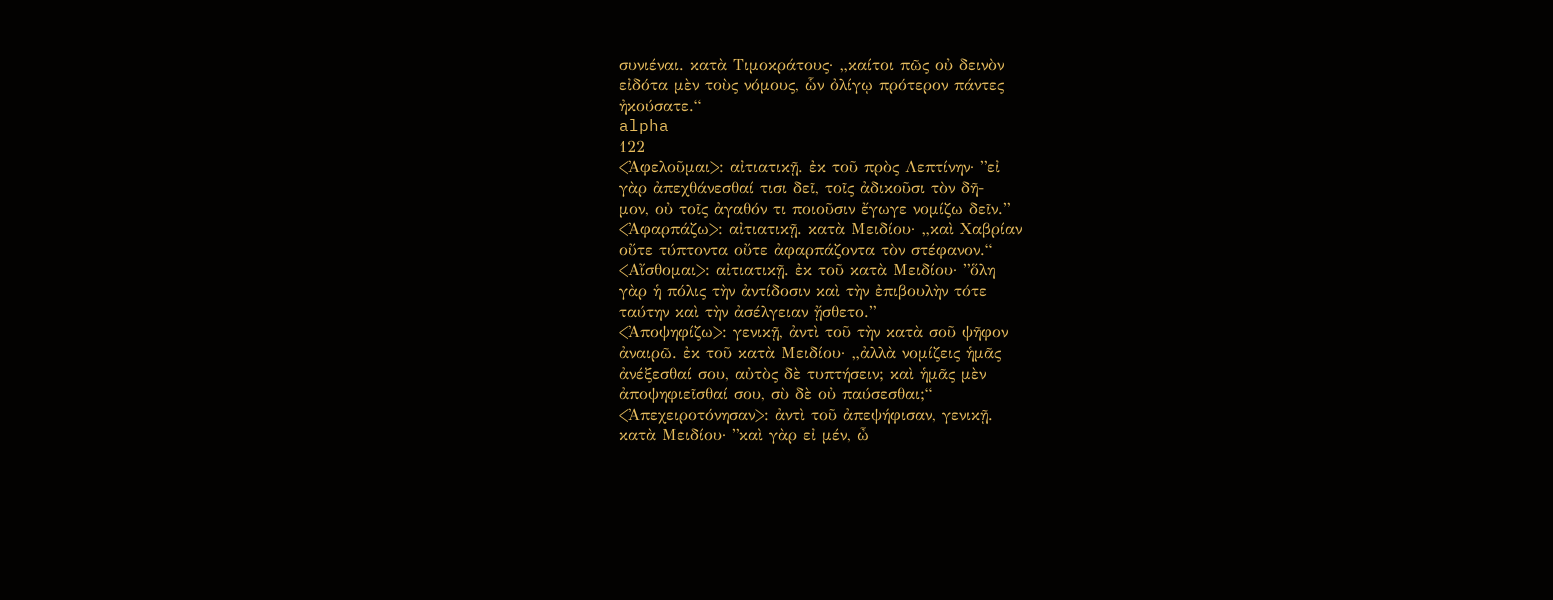συνιέναι. κατὰ Τιμοκράτους· „καίτοι πῶς οὐ δεινὸν
εἰδότα μὲν τοὺς νόμους, ὧν ὀλίγῳ πρότερον πάντες
ἠκούσατε.“
alpha
122
<Ἀφελοῦμαι>: αἰτιατικῇ. ἐκ τοῦ πρὸς Λεπτίνην· ”εἰ
γὰρ ἀπεχθάνεσθαί τισι δεῖ, τοῖς ἀδικοῦσι τὸν δῆ-
μον, οὐ τοῖς ἀγαθόν τι ποιοῦσιν ἔγωγε νομίζω δεῖν.”
<Ἀφαρπάζω>: αἰτιατικῇ. κατὰ Μειδίου· „καὶ Χαβρίαν
οὔτε τύπτοντα οὔτε ἀφαρπάζοντα τὸν στέφανον.“
<Αἴσθομαι>: αἰτιατικῇ. ἐκ τοῦ κατὰ Μειδίου· ”ὅλη
γὰρ ἡ πόλις τὴν ἀντίδοσιν καὶ τὴν ἐπιβουλὴν τότε
ταύτην καὶ τὴν ἀσέλγειαν ᾔσθετο.”
<Ἀποψηφίζω>: γενικῇ, ἀντὶ τοῦ τὴν κατὰ σοῦ ψῆφον
ἀναιρῶ. ἐκ τοῦ κατὰ Μειδίου· „ἀλλὰ νομίζεις ἡμᾶς
ἀνέξεσθαί σου, αὐτὸς δὲ τυπτήσειν; καὶ ἡμᾶς μὲν
ἀποψηφιεῖσθαί σου, σὺ δὲ οὐ παύσεσθαι;“
<Ἀπεχειροτόνησαν>: ἀντὶ τοῦ ἀπεψήφισαν, γενικῇ.
κατὰ Μειδίου· ”καὶ γὰρ εἰ μέν, ὦ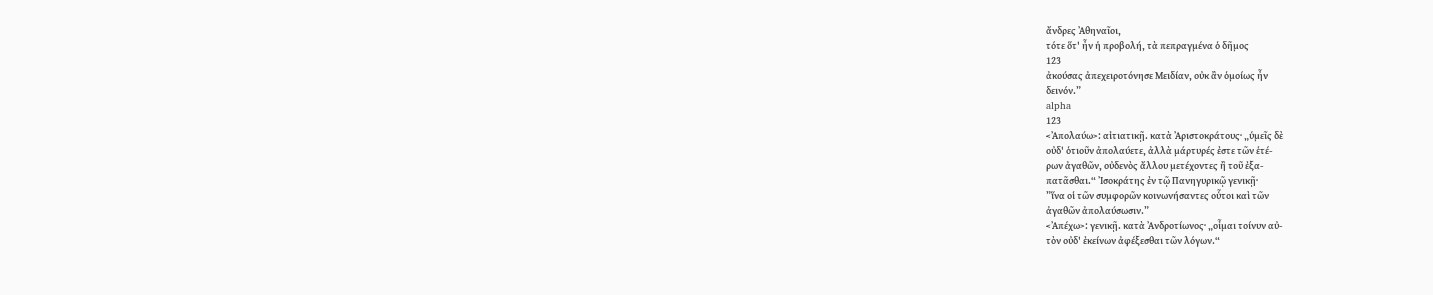ἄνδρες Ἀθηναῖοι,
τότε ὅτ' ἦν ἡ προβολή, τὰ πεπραγμένα ὁ δῆμος
123
ἀκούσας ἀπεχειροτόνησε Μειδίαν, οὐκ ἂν ὁμοίως ἦν
δεινόν.”
alpha
123
<Ἀπολαύω>: αἰτιατικῇ. κατὰ Ἀριστοκράτους· „ὑμεῖς δὲ
οὐδ' ὁτιοῦν ἀπολαύετε, ἀλλὰ μάρτυρές ἐστε τῶν ἑτέ-
ρων ἀγαθῶν, οὐδενὸς ἄλλου μετέχοντες ἢ τοῦ ἐξα-
πατᾶσθαι.“ Ἰσοκράτης ἐν τῷ Πανηγυρικῷ γενικῇ·
”ἵνα οἱ τῶν συμφορῶν κοινωνήσαντες οὗτοι καὶ τῶν
ἀγαθῶν ἀπολαύσωσιν.”
<Ἀπέχω>: γενικῇ. κατὰ Ἀνδροτίωνος· „οἶμαι τοίνυν αὐ-
τὸν οὐδ' ἐκείνων ἀφέξεσθαι τῶν λόγων.“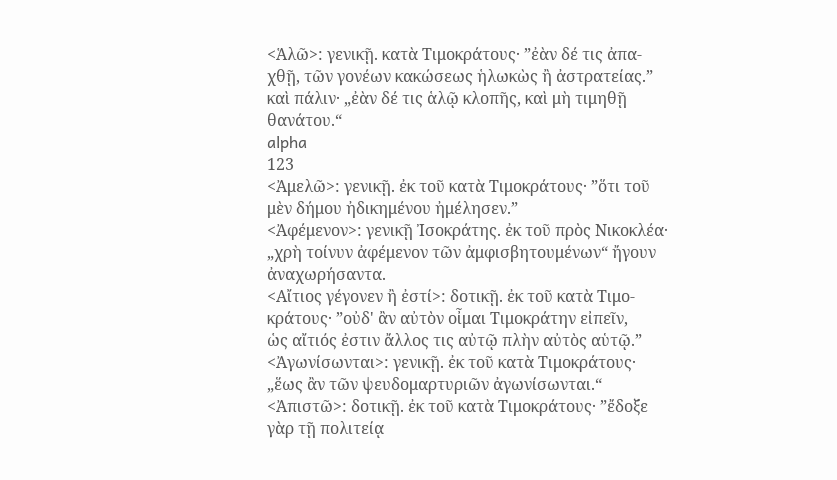<Ἁλῶ>: γενικῇ. κατὰ Τιμοκράτους· ”ἐὰν δέ τις ἀπα-
χθῇ, τῶν γονέων κακώσεως ἡλωκὼς ἢ ἀστρατείας.”
καὶ πάλιν· „ἐὰν δέ τις ἁλῷ κλοπῆς, καὶ μὴ τιμηθῇ
θανάτου.“
alpha
123
<Ἀμελῶ>: γενικῇ. ἐκ τοῦ κατὰ Τιμοκράτους· ”ὅτι τοῦ
μὲν δήμου ἠδικημένου ἠμέλησεν.”
<Ἀφέμενον>: γενικῇ Ἰσοκράτης. ἐκ τοῦ πρὸς Νικοκλέα·
„χρὴ τοίνυν ἀφέμενον τῶν ἀμφισβητουμένων“ ἤγουν
ἀναχωρήσαντα.
<Αἴτιος γέγονεν ἢ ἐστί>: δοτικῇ. ἐκ τοῦ κατὰ Τιμο-
κράτους· ”οὐδ' ἂν αὐτὸν οἶμαι Τιμοκράτην εἰπεῖν,
ὡς αἴτιός ἐστιν ἄλλος τις αὐτῷ πλὴν αὐτὸς αὑτῷ.”
<Ἀγωνίσωνται>: γενικῇ. ἐκ τοῦ κατὰ Τιμοκράτους·
„ἕως ἂν τῶν ψευδομαρτυριῶν ἀγωνίσωνται.“
<Ἀπιστῶ>: δοτικῇ. ἐκ τοῦ κατὰ Τιμοκράτους· ”ἔδοξε
γὰρ τῇ πολιτείᾳ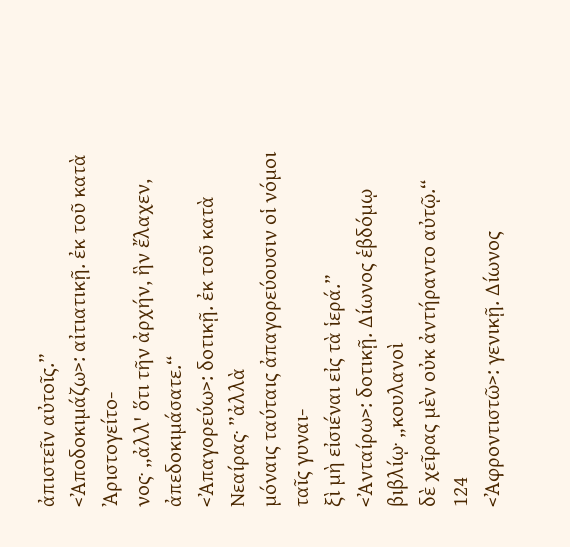ἀπιστεῖν αὐτοῖς.”
<Ἀποδοκιμάζω>: αἰτιατικῇ. ἐκ τοῦ κατὰ Ἀριστογείτο-
νος· „ἀλλ' ὅτι τῆν ἀρχήν, ἣν ἔλαχεν, ἀπεδοκιμάσατε.“
<Ἀπαγορεύω>: δοτικῇ. ἐκ τοῦ κατὰ Νεαίρας· ”ἀλλὰ
μόναις ταύταις ἀπαγορεύουσιν οἱ νόμοι ταῖς γυναι-
ξὶ μὴ εἰσιέναι εἰς τὰ ἱερά.”
<Ἀνταίρω>: δοτικῇ. Δίωνος ἑβδόμῳ βιβλίῳ· „κουλανοὶ
δὲ χεῖρας μὲν οὐκ ἀντήραντο αὐτῷ.“
124
<Ἀφροντιστῶ>: γενικῇ. Δίωνος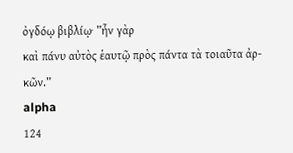ὀγδόῳ βιβλίῳ· ”ἦν γὰρ
καὶ πάνυ αὐτὸς ἑαυτῷ πρὸς πάντα τὰ τοιαῦτα ἀρ-
κῶν.”
alpha
124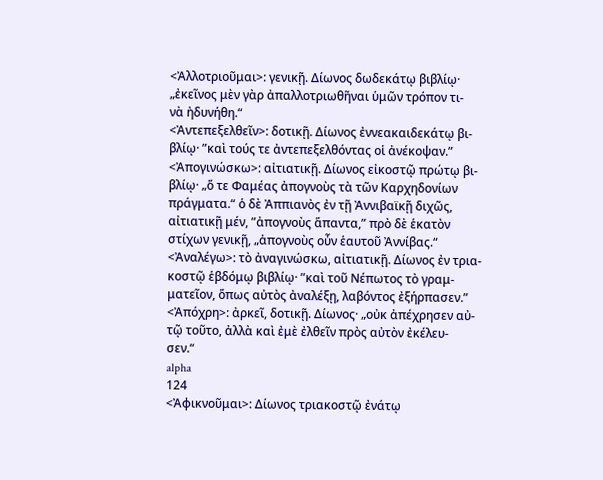<Ἀλλοτριοῦμαι>: γενικῇ. Δίωνος δωδεκάτῳ βιβλίῳ·
„ἐκεῖνος μὲν γὰρ ἀπαλλοτριωθῆναι ὑμῶν τρόπον τι-
νὰ ἠδυνήθη.“
<Ἀντεπεξελθεῖν>: δοτικῇ. Δίωνος ἐννεακαιδεκάτῳ βι-
βλίῳ· ”καὶ τούς τε ἀντεπεξελθόντας οἱ ἀνέκοψαν.”
<Ἀπογινώσκω>: αἰτιατικῇ. Δίωνος εἰκοστῷ πρώτῳ βι-
βλίῳ· „ὅ τε Φαμέας ἀπογνοὺς τὰ τῶν Καρχηδονίων
πράγματα.“ ὁ δὲ Ἀππιανὸς ἐν τῇ Ἀννιβαϊκῇ διχῶς,
αἰτιατικῇ μέν, ”ἀπογνοὺς ἅπαντα,” πρὸ δὲ ἑκατὸν
στίχων γενικῇ, „ἀπογνοὺς οὖν ἑαυτοῦ Ἀννίβας.“
<Ἀναλέγω>: τὸ ἀναγινώσκω, αἰτιατικῇ. Δίωνος ἐν τρια-
κοστῷ ἑβδόμῳ βιβλίῳ· ”καὶ τοῦ Νέπωτος τὸ γραμ-
ματεῖον, ὅπως αὐτὸς ἀναλέξῃ, λαβόντος ἐξήρπασεν.”
<Ἀπόχρη>: ἀρκεῖ, δοτικῇ. Δίωνος· „οὐκ ἀπέχρησεν αὐ-
τῷ τοῦτο, ἀλλὰ καὶ ἐμὲ ἐλθεῖν πρὸς αὐτὸν ἐκέλευ-
σεν.“
alpha
124
<Ἀφικνοῦμαι>: Δίωνος τριακοστῷ ἐνάτῳ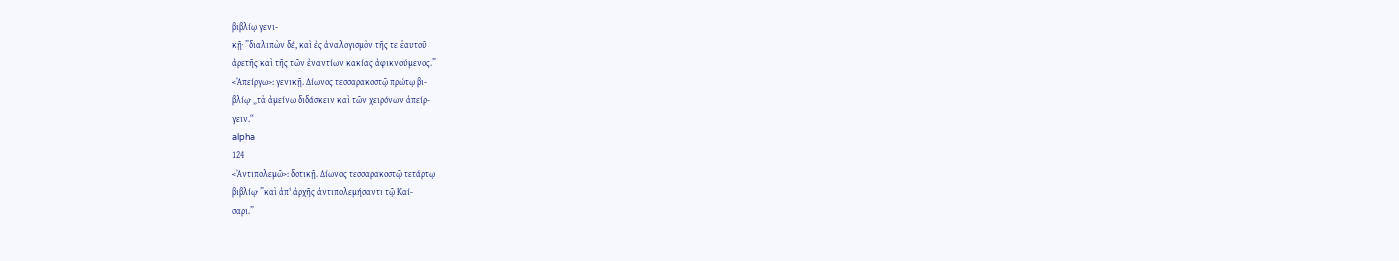βιβλίῳ γενι-
κῇ· ”διαλιπὼν δέ, καὶ ἐς ἀναλογισμὸν τῆς τε ἑαυτοῦ
ἀρετῆς καὶ τῆς τῶν ἐναντίων κακίας ἀφικνούμενος.”
<Ἀπείργω>: γενικῇ. Δίωνος τεσσαρακοστῷ πρώτῳ βι-
βλίῳ· „τὰ ἀμείνω διδάσκειν καὶ τῶν χειρόνων ἀπείρ-
γειν.“
alpha
124
<Ἀντιπολεμῶ>: δοτικῇ. Δίωνος τεσσαρακοστῷ τετάρτῳ
βιβλίῳ· ”καὶ ἀπ' ἀρχῆς ἀντιπολεμήσαντι τῷ Καί-
σαρι.”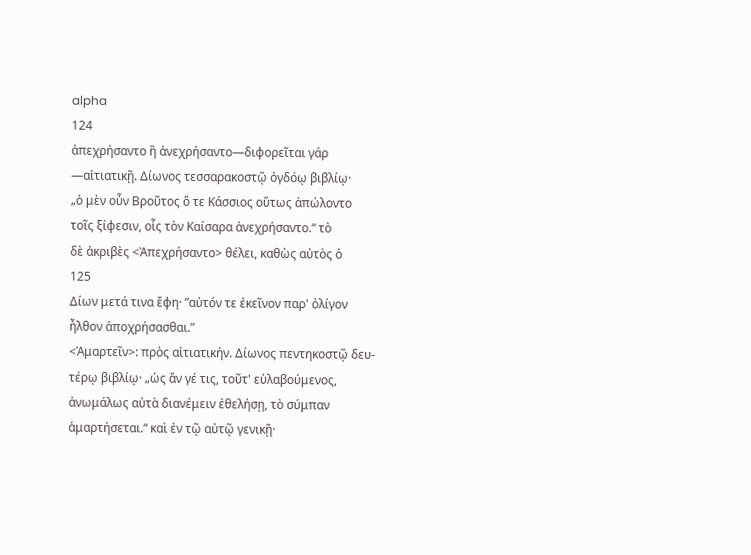alpha
124
ἀπεχρήσαντο ἢ ἀνεχρήσαντο—διφορεῖται γάρ
—αἰτιατικῇ. Δίωνος τεσσαρακοστῷ ὀγδόῳ βιβλίῳ·
„ὁ μὲν οὖν Βροῦτος ὅ τε Κάσσιος οὕτως ἀπώλοντο
τοῖς ξίφεσιν, οἷς τὸν Καίσαρα ἀνεχρήσαντο.“ τὸ
δὲ ἀκριβὲς <Ἀπεχρήσαντο> θέλει, καθὼς αὐτὸς ὁ
125
Δίων μετά τινα ἔφη· ”αὐτόν τε ἐκεῖνον παρ' ὀλίγον
ἦλθον ἀποχρήσασθαι.”
<Ἁμαρτεῖν>: πρὸς αἰτιατικήν. Δίωνος πεντηκοστῷ δευ-
τέρῳ βιβλίῳ· „ὡς ἄν γέ τις, τοῦτ' εὐλαβούμενος,
ἀνωμάλως αὐτὰ διανέμειν ἐθελήσῃ, τὸ σύμπαν
ἁμαρτήσεται.“ καὶ ἐν τῷ αὐτῷ γενικῇ·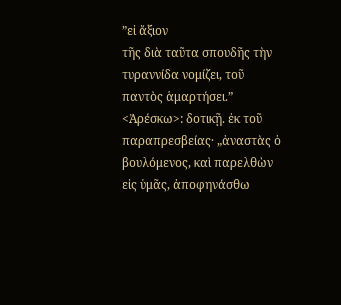”εἰ ἄξιον
τῆς διὰ ταῦτα σπουδῆς τὴν τυραννίδα νομίζει, τοῦ
παντὸς ἁμαρτήσει.”
<Ἀρέσκω>: δοτικῇ. ἐκ τοῦ παραπρεσβείας· „ἀναστὰς ὁ
βουλόμενος, καὶ παρελθὼν εἰς ὑμᾶς, ἀποφηνάσθω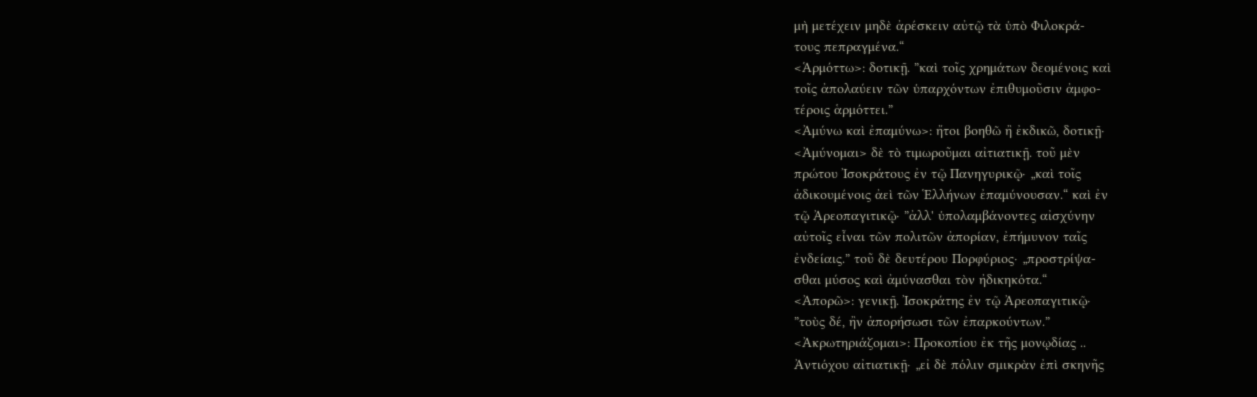μὴ μετέχειν μηδὲ ἀρέσκειν αὐτῷ τὰ ὑπὸ Φιλοκρά-
τους πεπραγμένα.“
<Ἁρμόττω>: δοτικῇ. ”καὶ τοῖς χρημάτων δεομένοις καὶ
τοῖς ἀπολαύειν τῶν ὑπαρχόντων ἐπιθυμοῦσιν ἀμφο-
τέροις ἁρμόττει.”
<Ἀμύνω καὶ ἐπαμύνω>: ἤτοι βοηθῶ ἢ ἐκδικῶ, δοτικῇ·
<Ἀμύνομαι> δὲ τὸ τιμωροῦμαι αἰτιατικῇ. τοῦ μὲν
πρώτου Ἰσοκράτους ἐν τῷ Πανηγυρικῷ· „καὶ τοῖς
ἀδικουμένοις ἀεὶ τῶν Ἑλλήνων ἐπαμύνουσαν.“ καὶ ἐν
τῷ Ἀρεοπαγιτικῷ· ”ἀλλ' ὑπολαμβάνοντες αἰσχύνην
αὐτοῖς εἶναι τῶν πολιτῶν ἀπορίαν, ἐπήμυνον ταῖς
ἐνδείαις.” τοῦ δὲ δευτέρου Πορφύριος· „προστρίψα-
σθαι μύσος καὶ ἀμύνασθαι τὸν ἠδικηκότα.“
<Ἀπορῶ>: γενικῇ. Ἰσοκράτης ἐν τῷ Ἀρεοπαγιτικῷ·
”τοὺς δέ, ἢν ἀπορήσωσι τῶν ἐπαρκούντων.”
<Ἀκρωτηριάζομαι>: Προκοπίου ἐκ τῆς μονῳδίας ..
Ἀντιόχου αἰτιατικῇ· „εἰ δὲ πόλιν σμικρὰν ἐπὶ σκηνῆς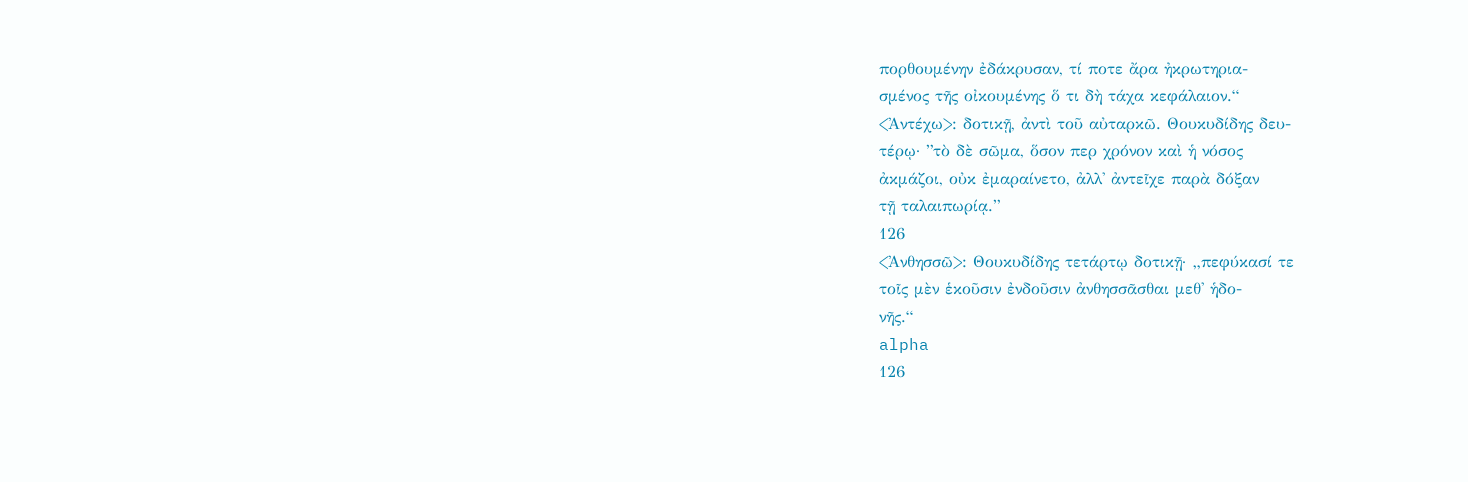πορθουμένην ἐδάκρυσαν, τί ποτε ἄρα ἠκρωτηρια-
σμένος τῆς οἰκουμένης ὅ τι δὴ τάχα κεφάλαιον.“
<Ἀντέχω>: δοτικῇ, ἀντὶ τοῦ αὐταρκῶ. Θουκυδίδης δευ-
τέρῳ· ”τὸ δὲ σῶμα, ὅσον περ χρόνον καὶ ἡ νόσος
ἀκμάζοι, οὐκ ἐμαραίνετο, ἀλλ' ἀντεῖχε παρὰ δόξαν
τῇ ταλαιπωρίᾳ.”
126
<Ἀνθησσῶ>: Θουκυδίδης τετάρτῳ δοτικῇ· „πεφύκασί τε
τοῖς μὲν ἑκοῦσιν ἐνδοῦσιν ἀνθησσᾶσθαι μεθ' ἡδο-
νῆς.“
alpha
126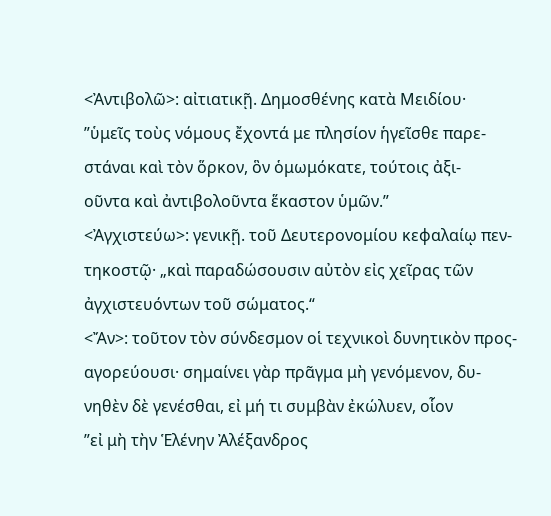<Ἀντιβολῶ>: αἰτιατικῇ. Δημοσθένης κατὰ Μειδίου·
”ὑμεῖς τοὺς νόμους ἔχοντά με πλησίον ἡγεῖσθε παρε-
στάναι καὶ τὸν ὅρκον, ὃν ὁμωμόκατε, τούτοις ἀξι-
οῦντα καὶ ἀντιβολοῦντα ἕκαστον ὑμῶν.”
<Ἀγχιστεύω>: γενικῇ. τοῦ Δευτερονομίου κεφαλαίῳ πεν-
τηκοστῷ· „καὶ παραδώσουσιν αὐτὸν εἰς χεῖρας τῶν
ἀγχιστευόντων τοῦ σώματος.“
<Ἄν>: τοῦτον τὸν σύνδεσμον οἱ τεχνικοὶ δυνητικὸν προς-
αγορεύουσι· σημαίνει γὰρ πρᾶγμα μὴ γενόμενον, δυ-
νηθὲν δὲ γενέσθαι, εἰ μή τι συμβὰν ἐκώλυεν, οἷον
”εἰ μὴ τὴν Ἑλένην Ἀλέξανδρος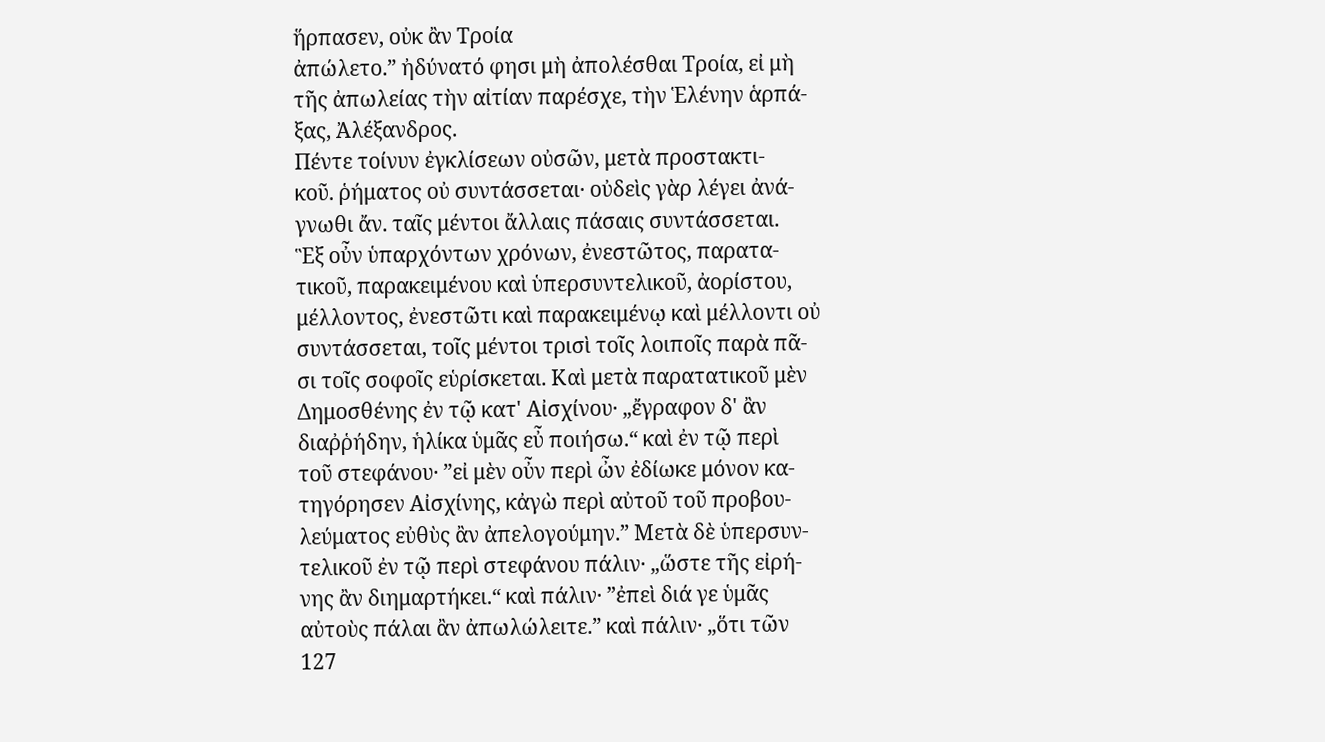ἥρπασεν, οὐκ ἂν Τροία
ἀπώλετο.” ἠδύνατό φησι μὴ ἀπολέσθαι Τροία, εἰ μὴ
τῆς ἀπωλείας τὴν αἰτίαν παρέσχε, τὴν Ἑλένην ἁρπά-
ξας, Ἀλέξανδρος.
Πέντε τοίνυν ἐγκλίσεων οὐσῶν, μετὰ προστακτι-
κοῦ. ῥήματος οὐ συντάσσεται· οὐδεὶς γὰρ λέγει ἀνά-
γνωθι ἄν. ταῖς μέντοι ἄλλαις πάσαις συντάσσεται.
Ἓξ οὖν ὑπαρχόντων χρόνων, ἐνεστῶτος, παρατα-
τικοῦ, παρακειμένου καὶ ὑπερσυντελικοῦ, ἀορίστου,
μέλλοντος, ἐνεστῶτι καὶ παρακειμένῳ καὶ μέλλοντι οὐ
συντάσσεται, τοῖς μέντοι τρισὶ τοῖς λοιποῖς παρὰ πᾶ-
σι τοῖς σοφοῖς εὑρίσκεται. Καὶ μετὰ παρατατικοῦ μὲν
Δημοσθένης ἐν τῷ κατ' Αἰσχίνου· „ἔγραφον δ' ἂν
διαῤῥήδην, ἡλίκα ὑμᾶς εὖ ποιήσω.“ καὶ ἐν τῷ περὶ
τοῦ στεφάνου· ”εἰ μὲν οὖν περὶ ὦν ἐδίωκε μόνον κα-
τηγόρησεν Αἰσχίνης, κἀγὼ περὶ αὐτοῦ τοῦ προβου-
λεύματος εὐθὺς ἂν ἀπελογούμην.” Μετὰ δὲ ὑπερσυν-
τελικοῦ ἐν τῷ περὶ στεφάνου πάλιν· „ὥστε τῆς εἰρή-
νης ἂν διημαρτήκει.“ καὶ πάλιν· ”ἐπεὶ διά γε ὑμᾶς
αὐτοὺς πάλαι ἂν ἀπωλώλειτε.” καὶ πάλιν· „ὅτι τῶν
127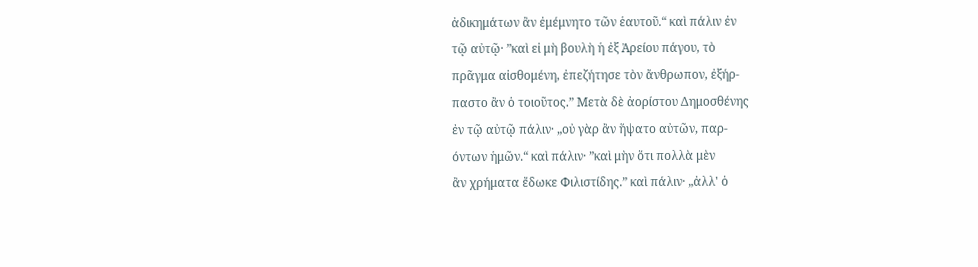ἀδικημάτων ἂν ἐμέμνητο τῶν ἑαυτοῦ.“ καὶ πάλιν ἐν
τῷ αὐτῷ· ”καὶ εἰ μὴ βουλὴ ἡ ἐξ Ἀρείου πάγου, τὸ
πρᾶγμα αἰσθομένη, ἐπεζήτησε τὸν ἄνθρωπον, ἐξήρ-
παστο ἂν ὁ τοιοῦτος.” Μετὰ δὲ ἀορίστου Δημοσθένης
ἐν τῷ αὐτῷ πάλιν· „οὐ γὰρ ἂν ἥψατο αὐτῶν, παρ-
όντων ἡμῶν.“ καὶ πάλιν· ”καὶ μὴν ὅτι πολλὰ μὲν
ἂν χρήματα ἔδωκε Φιλιστίδης.” καὶ πάλιν· „ἀλλ' ὁ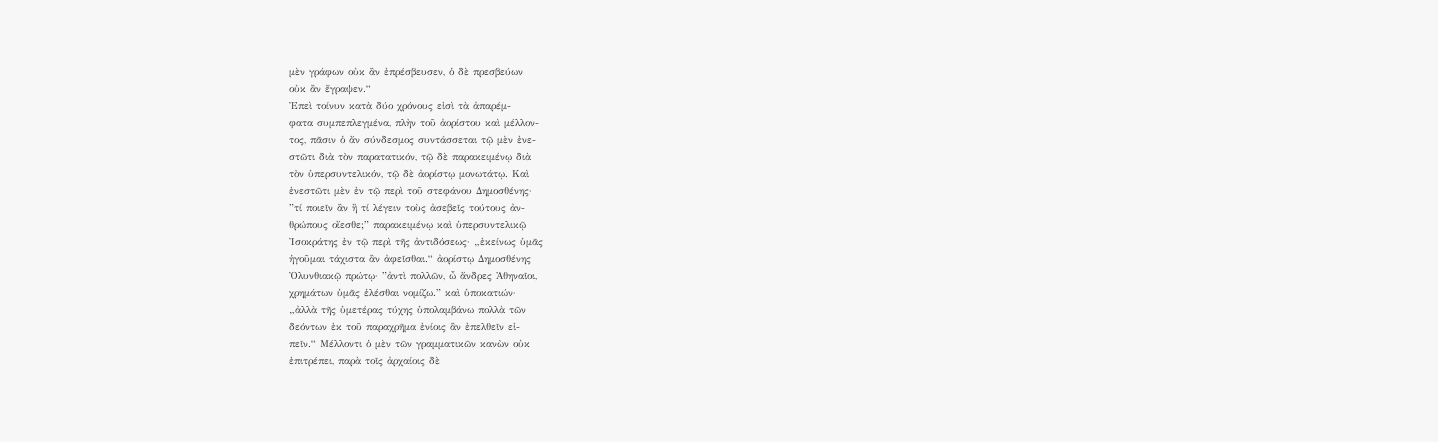μὲν γράφων οὐκ ἂν ἐπρέσβευσεν, ὁ δὲ πρεσβεύων
οὐκ ἂν ἔγραψεν.“
Ἐπεὶ τοίνυν κατὰ δύο χρόνους εἰσὶ τὰ ἀπαρέμ-
φατα συμπεπλεγμένα, πλὴν τοῦ ἀορίστου καὶ μέλλον-
τος, πᾶσιν ὁ ἄν σύνδεσμος συντάσσεται τῷ μὲν ἐνε-
στῶτι διὰ τὸν παρατατικόν, τῷ δὲ παρακειμένῳ διὰ
τὸν ὑπερσυντελικόν, τῷ δὲ ἀορίστῳ μονωτάτῳ. Καὶ
ἐνεστῶτι μὲν ἐν τῷ περὶ τοῦ στεφάνου Δημοσθένης·
”τί ποιεῖν ἂν ἢ τί λέγειν τοὺς ἀσεβεῖς τούτους ἀν-
θρώπους οἴεσθε;” παρακειμένῳ καὶ ὑπερσυντελικῷ
Ἰσοκράτης ἐν τῷ περὶ τῆς ἀντιδόσεως· „ἐκείνως ὑμᾶς
ἡγοῦμαι τάχιστα ἂν ἀφεῖσθαι.“ ἀορίστῳ Δημοσθένης
Ὀλυνθιακῷ πρώτῳ· ”ἀντὶ πολλῶν, ὦ ἄνδρες Ἀθηναῖοι,
χρημάτων ὑμᾶς ἑλέσθαι νομίζω.” καὶ ὑποκατιών·
„ἀλλὰ τῆς ὑμετέρας τύχης ὑπολαμβάνω πολλὰ τῶν
δεόντων ἐκ τοῦ παραχρῆμα ἐνίοις ἂν ἐπελθεῖν εἰ-
πεῖν.“ Μέλλοντι ὁ μὲν τῶν γραμματικῶν κανὼν οὐκ
ἐπιτρέπει, παρὰ τοῖς ἀρχαίοις δὲ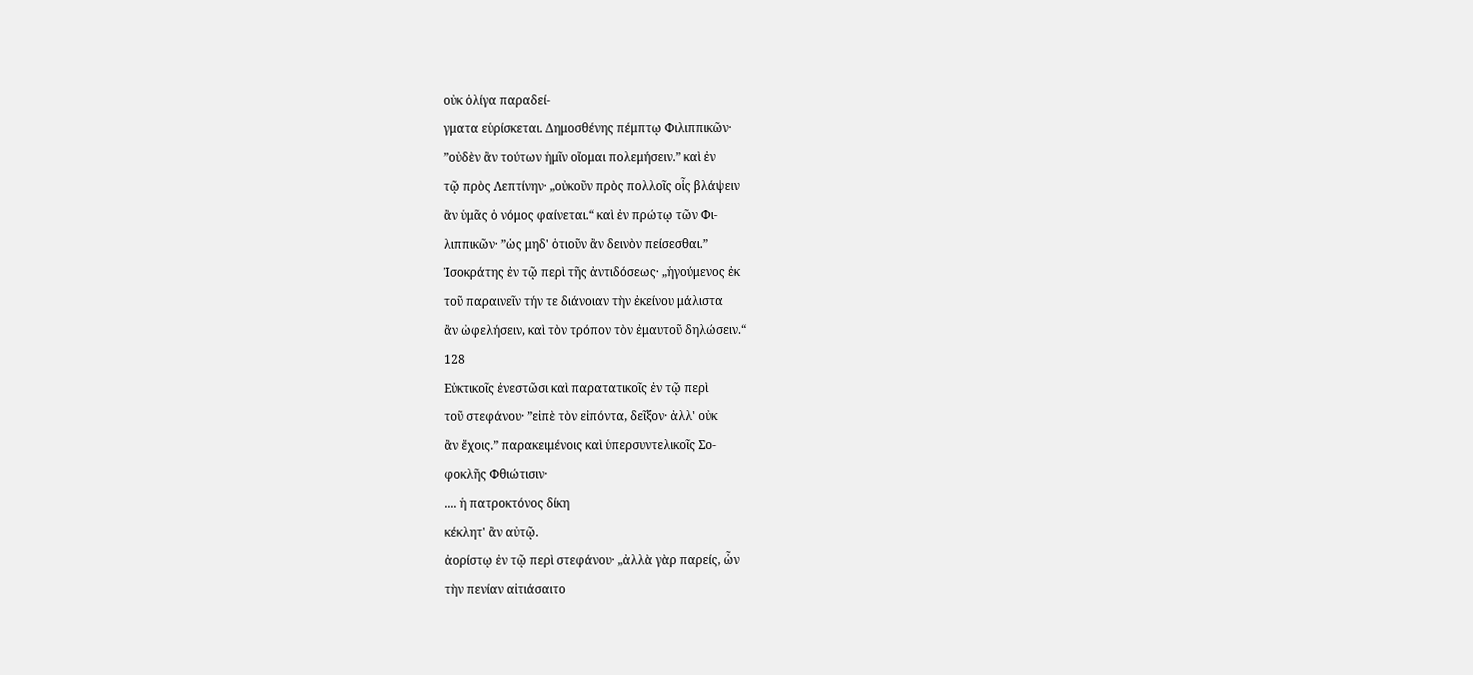οὐκ ὀλίγα παραδεί-
γματα εὑρίσκεται. Δημοσθένης πέμπτῳ Φιλιππικῶν·
”οὐδὲν ἂν τούτων ἡμῖν οἴομαι πολεμήσειν.” καὶ ἐν
τῷ πρὸς Λεπτίνην· „οὐκοῦν πρὸς πολλοῖς οἷς βλάψειν
ἂν ὑμᾶς ὁ νόμος φαίνεται.“ καὶ ἐν πρώτῳ τῶν Φι-
λιππικῶν· ”ὡς μηδ' ὁτιοῦν ἂν δεινὸν πείσεσθαι.”
Ἰσοκράτης ἐν τῷ περὶ τῆς ἀντιδόσεως· „ἡγούμενος ἐκ
τοῦ παραινεῖν τήν τε διάνοιαν τὴν ἐκείνου μάλιστα
ἂν ὠφελήσειν, καὶ τὸν τρόπον τὸν ἐμαυτοῦ δηλώσειν.“
128
Εὐκτικοῖς ἐνεστῶσι καὶ παρατατικοῖς ἐν τῷ περὶ
τοῦ στεφάνου· ”εἰπὲ τὸν εἰπόντα, δεῖξον· ἀλλ' οὐκ
ἂν ἔχοις.” παρακειμένοις καὶ ὑπερσυντελικοῖς Σο-
φοκλῆς Φθιώτισιν·
.... ἡ πατροκτόνος δίκη
κέκλητ' ἂν αὐτῷ.
ἀορίστῳ ἐν τῷ περὶ στεφάνου· „ἀλλὰ γὰρ παρείς, ὧν
τὴν πενίαν αἰτιάσαιτο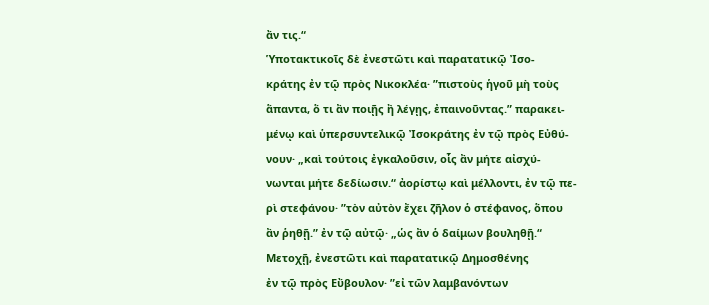ἄν τις.“
Ὑποτακτικοῖς δὲ ἐνεστῶτι καὶ παρατατικῷ Ἰσο-
κράτης ἐν τῷ πρὸς Νικοκλέα· ”πιστοὺς ἡγοῦ μὴ τοὺς
ἅπαντα, ὅ τι ἂν ποιῇς ἢ λέγῃς, ἐπαινοῦντας.” παρακει-
μένῳ καὶ ὑπερσυντελικῷ Ἰσοκράτης ἐν τῷ πρὸς Εὐθύ-
νουν· „καὶ τούτοις ἐγκαλοῦσιν, οἷς ἂν μήτε αἰσχύ-
νωνται μήτε δεδίωσιν.“ ἀορίστῳ καὶ μέλλοντι, ἐν τῷ πε-
ρὶ στεφάνου· ”τὸν αὐτὸν ἔχει ζῆλον ὁ στέφανος, ὅπου
ἂν ῥηθῇ.” ἐν τῷ αὐτῷ· „ὡς ἂν ὁ δαίμων βουληθῇ.“
Μετοχῇ, ἐνεστῶτι καὶ παρατατικῷ Δημοσθένης
ἐν τῷ πρὸς Εὔβουλον· ”εἰ τῶν λαμβανόντων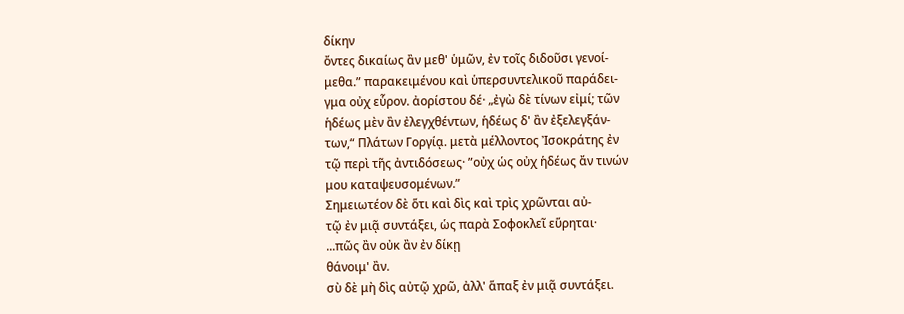δίκην
ὄντες δικαίως ἂν μεθ' ὑμῶν, ἐν τοῖς διδοῦσι γενοί-
μεθα.” παρακειμένου καὶ ὑπερσυντελικοῦ παράδει-
γμα οὐχ εὗρον. ἀορίστου δέ· „ἐγὼ δὲ τίνων εἰμί; τῶν
ἡδέως μὲν ἂν ἐλεγχθέντων, ἡδέως δ' ἂν ἐξελεγξάν-
των,“ Πλάτων Γοργίᾳ. μετὰ μέλλοντος Ἰσοκράτης ἐν
τῷ περὶ τῆς ἀντιδόσεως· ”οὐχ ὡς οὐχ ἡδέως ἄν τινών
μου καταψευσομένων.”
Σημειωτέον δὲ ὅτι καὶ δὶς καὶ τρὶς χρῶνται αὐ-
τῷ ἐν μιᾷ συντάξει, ὡς παρὰ Σοφοκλεῖ εὕρηται·
...πῶς ἂν οὐκ ἂν ἐν δίκῃ
θάνοιμ' ἂν.
σὺ δὲ μὴ δὶς αὐτῷ χρῶ, ἀλλ' ἅπαξ ἐν μιᾷ συντάξει.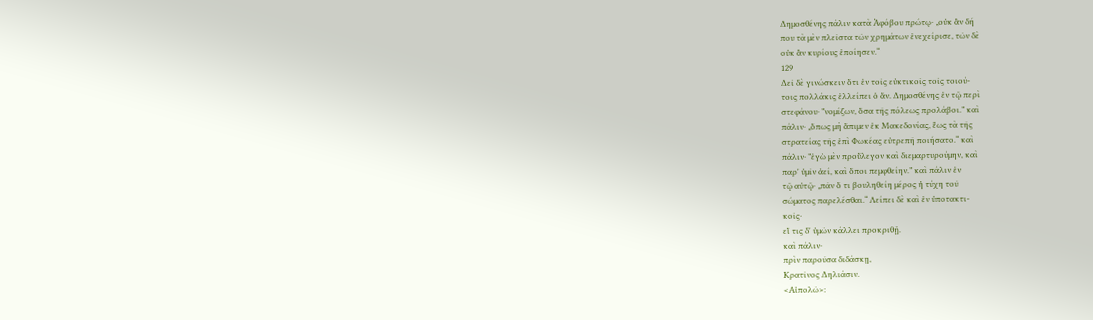Δημοσθένης πάλιν κατὰ Ἀφόβου πρώτῳ· „οὐκ ἂν δή
που τὰ μὲν πλεῖστα τῶν χρημάτων ἐνεχείρισε, τῶν δὲ
οὐκ ἂν κυρίους ἐποίησεν.“
129
Δεῖ δὲ γινώσκειν ὅτι ἐν τοῖς εὐκτικοῖς τοῖς τοιού-
τοις πολλάκις ἐλλείπει ὁ ἄν. Δημοσθένης ἐν τῷ περὶ
στεφάνου· ”νομίζων, ὅσα τῆς πόλεως προλάβοι.” καὶ
πάλιν· „ὅπως μὴ ἄπιμεν ἐκ Μακεδονίας, ἕως τὰ τῆς
στρατείας τῆς ἐπὶ Φωκέας εὐτρεπῆ ποιήσατο.“ καὶ
πάλιν· ”ἐγὼ μὲν προὔλεγον καὶ διεμαρτυρούμην, καὶ
παρ' ὑμῖν ἀεί, καὶ ὅποι πεμφθείην.” καὶ πάλιν ἐν
τῷ αὐτῷ· „πᾶν ὅ τι βουληθείη μέρος ἡ τύχη τοῦ
σώματος παρελέσθαι.“ Λείπει δὲ καὶ ἐν ὑποτακτι-
κοῖς·
εἴ τις δ' ὑμῶν κάλλει προκριθῇ.
καὶ πάλιν·
πρὶν παροῦσα διδάσκῃ,
Κρατῖνος Δηλιάσιν.
<Αἰπολῶ>: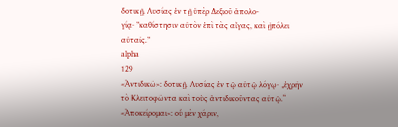δοτικῇ. Λυσίας ἐν τῇ ὑπὲρ Δεξιοῦ ἀπολο-
γίᾳ· ”καθίστησιν αὐτὸν ἐπὶ τὰς αἶγας, καὶ ᾐπόλει
αὐταῖς.”
alpha
129
<Ἀντιδικῶ>: δοτικῇ. Λυσίας ἐν τῷ αὐτῷ λόγῳ· „ἐχρῆν
τὸ Κλειτοφῶντα καὶ τοὺς ἀντιδικοῦντας αὐτῷ.“
<Ἀποκείρομαι>: οὗ μὲν χάριν,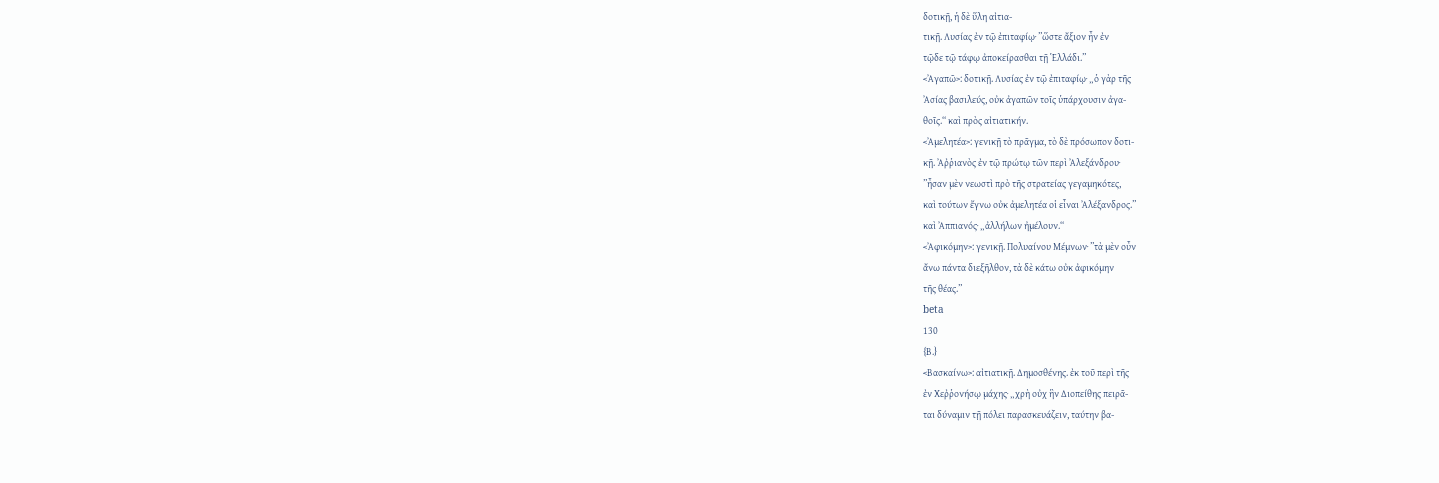δοτικῇ, ἡ δὲ ὕλη αἰτια-
τικῇ. Λυσίας ἐν τῷ ἐπιταφίῳ· ”ὥστε ἄξιον ἦν ἐν
τῷδε τῷ τάφῳ ἀποκείρασθαι τῇ Ἑλλάδι.”
<Ἀγαπῶ>: δοτικῇ. Λυσίας ἐν τῷ ἐπιταφίῳ· „ὁ γὰρ τῆς
Ἀσίας βασιλεύς, οὐκ ἀγαπῶν τοῖς ὑπάρχουσιν ἀγα-
θοῖς.“ καὶ πρὸς αἰτιατικήν.
<Ἀμελητέα>: γενικῇ τὸ πρᾶγμα, τὸ δὲ πρόσωπον δοτι-
κῇ. Ἀῤῥιανὸς ἐν τῷ πρώτῳ τῶν περὶ Ἀλεξάνδρου·
”ἦσαν μὲν νεωστὶ πρὸ τῆς στρατείας γεγαμηκότες,
καὶ τούτων ἔγνω οὐκ ἀμελητέα οἱ εἶναι Ἀλέξανδρος.”
καὶ Ἀππιανός· „ἀλλήλων ἠμέλουν.“
<Ἀφικόμην>: γενικῇ. Πολυαίνου Μέμνων· ”τὰ μὲν οὖν
ἄνω πάντα διεξῆλθον, τὰ δὲ κάτω οὐκ ἀφικόμην
τῆς θέας.”
beta
130
{Β.}
<Βασκαίνω>: αἰτιατικῇ. Δημοσθένης. ἐκ τοῦ περὶ τῆς
ἐν Χεῤῥονήσῳ μάχης· „χρὴ οὐχ ἣν Διοπείθης πειρᾶ-
ται δύναμιν τῇ πόλει παρασκευάζειν, ταύτην βα-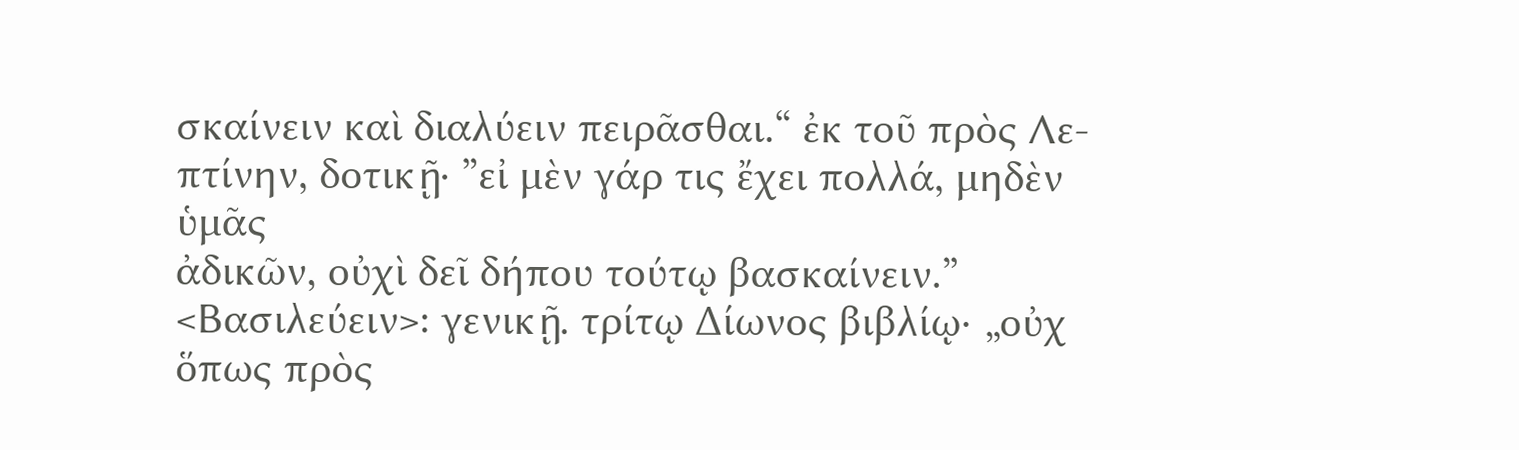σκαίνειν καὶ διαλύειν πειρᾶσθαι.“ ἐκ τοῦ πρὸς Λε-
πτίνην, δοτικῇ· ”εἰ μὲν γάρ τις ἔχει πολλά, μηδὲν ὑμᾶς
ἀδικῶν, οὐχὶ δεῖ δήπου τούτῳ βασκαίνειν.”
<Βασιλεύειν>: γενικῇ. τρίτῳ Δίωνος βιβλίῳ· „οὐχ
ὅπως πρὸς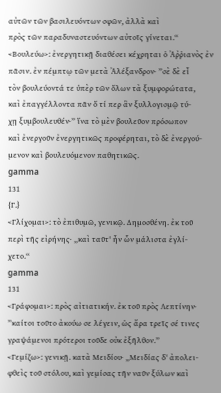αὐτῶν τῶν βασιλευόντων σφῶν, ἀλλὰ καὶ
πρὸς τῶν παραδυναστευόντων αὐτοῖς γίνεται.“
<Βουλεύω>: ἐνεργητικῇ διαθέσει κέχρηται ὁ Ἀῤῥιανὸς ἐν
πᾶσιν. ἐν πέμπτῳ τῶν μετὰ Ἀλέξανδρον· ”σὲ δὲ εἶ
τὸν βουλεύοντά τε ὑπὲρ τῶν ὅλων τὰ ξυμφορώτατα,
καὶ ἐπαγγέλλοντα πᾶν ὅ τί περ ἂν ξυλλογισμῷ τύ-
χῃ ξυμβουλευθέν·” ἵνα τὸ μὲν βουλεῦον πρόσωπον
καὶ ἐνεργοῦν ἐνεργητικῶς προφέρηται, τὸ δὲ ἐνεργού-
μενον καὶ βουλευόμενον παθητικῶς.
gamma
131
{Γ.}
<Γλίχομαι>: τὸ ἐπιθυμῶ, γενικῷ. Δημοσθένη. ἐκ τοῦ
περὶ τῆς εἰρήνης· „καὶ ταῦτ' ἦν ὧν μάλιστα ἐγλί-
χετο.“
gamma
131
<Γράφομαι>: πρὸς αἰτιατικήν. ἐκ τοῦ πρὸς Λεπτίνην·
”καίτοι τοῦτο ἀκούω σε λέγειν, ὡς ἄρα τρεῖς σέ τινες
γραψάμενοι πρότεροι τοῦδε οὐκ ἐξῆλθον.”
<Γεμίζω>: γενικῇ. κατὰ Μειδίου· „Μειδίας δ' ἀπολει-
φθεὶς τοῦ στόλου, καὶ γεμίσας τῆν ναῦν ξύλων καὶ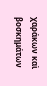χαράκων καὶ βοσκημάτων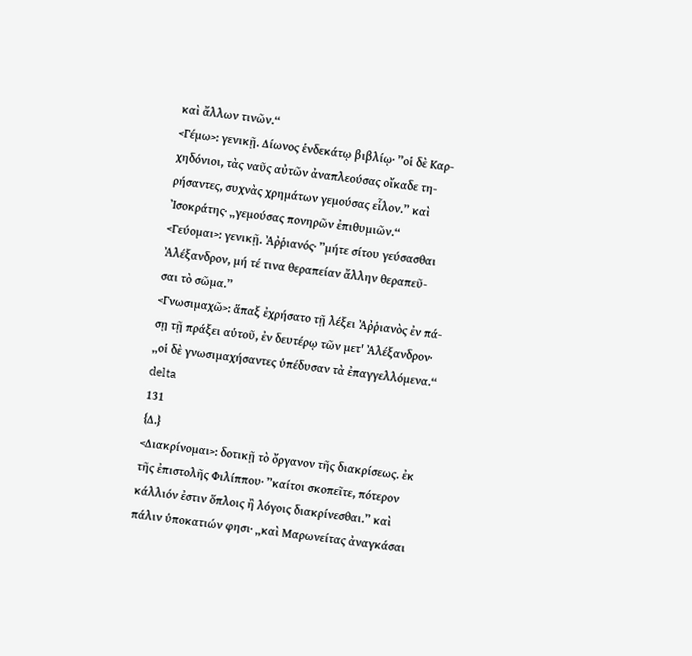καὶ ἄλλων τινῶν.“
<Γέμω>: γενικῇ. Δίωνος ἑνδεκάτῳ βιβλίῳ· ”οἱ δὲ Καρ-
χηδόνιοι, τὰς ναῦς αὐτῶν ἀναπλεούσας οἴκαδε τη-
ρήσαντες, συχνὰς χρημάτων γεμούσας εἷλον.” καὶ
Ἰσοκράτης· „γεμούσας πονηρῶν ἐπιθυμιῶν.“
<Γεύομαι>: γενικῇ. Ἀῤῥιανός· ”μήτε σίτου γεύσασθαι
Ἀλέξανδρον, μή τέ τινα θεραπείαν ἄλλην θεραπεῦ-
σαι τὸ σῶμα.”
<Γνωσιμαχῶ>: ἅπαξ ἐχρήσατο τῇ λέξει Ἀῤῥιανὸς ἐν πά-
σῃ τῇ πράξει αὑτοῦ, ἐν δευτέρῳ τῶν μετ' Ἀλέξανδρον·
„οἱ δὲ γνωσιμαχήσαντες ὑπέδυσαν τὰ ἐπαγγελλόμενα.“
delta
131
{Δ.}
<Διακρίνομαι>: δοτικῇ τὸ ὄργανον τῆς διακρίσεως. ἐκ
τῆς ἐπιστολῆς Φιλίππου· ”καίτοι σκοπεῖτε, πότερον
κάλλιόν ἐστιν ὅπλοις ἢ λόγοις διακρίνεσθαι.” καὶ
πάλιν ὑποκατιών φησι· „καὶ Μαρωνείτας ἀναγκάσαι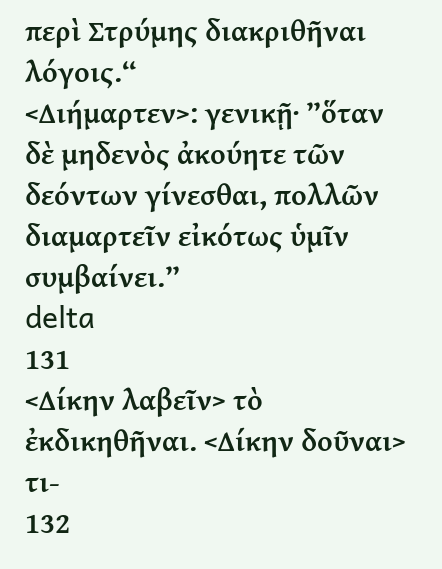περὶ Στρύμης διακριθῆναι λόγοις.“
<Διήμαρτεν>: γενικῇ· ”ὅταν δὲ μηδενὸς ἀκούητε τῶν
δεόντων γίνεσθαι, πολλῶν διαμαρτεῖν εἰκότως ὑμῖν
συμβαίνει.”
delta
131
<Δίκην λαβεῖν> τὸ ἐκδικηθῆναι. <Δίκην δοῦναι> τι-
132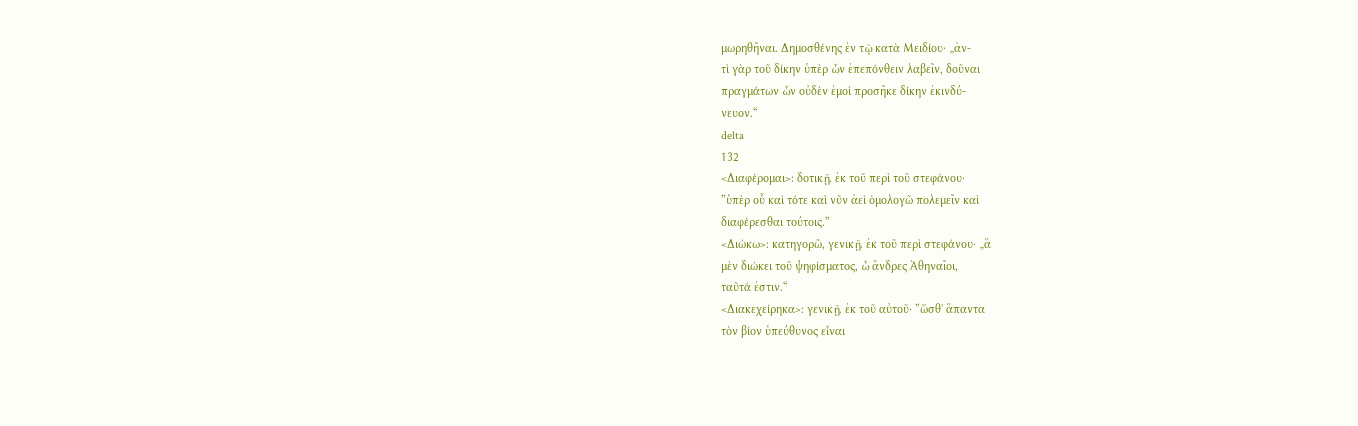μωρηθῆναι. Δημοσθένης ἐν τῷ κατὰ Μειδίου· „ἀν-
τὶ γὰρ τοῦ δίκην ὑπὲρ ὧν ἐπεπόνθειν λαβεῖν, δοῦναι
πραγμάτων ὧν οὐδὲν ἐμοὶ προσῆκε δίκην ἐκινδύ-
νευον.“
delta
132
<Διαφέρομαι>: δοτικῇ. ἐκ τοῦ περὶ τοῦ στεφάνου·
”ὑπὲρ οὗ καὶ τότε καὶ νῦν ἀεὶ ὁμολογῶ πολεμεῖν καὶ
διαφέρεσθαι τούτοις.”
<Διώκω>: κατηγορῶ, γενικῇ. ἐκ τοῦ περὶ στεφάνου· „ἃ
μὲν διώκει τοῦ ψηφίσματος, ὦ ἄνδρες Ἀθηναῖοι,
ταῦτά ἐστιν.“
<Διακεχείρηκα>: γενικῇ. ἐκ τοῦ αὐτοῦ· ”ὥσθ' ἅπαντα
τὸν βίον ὑπεύθυνος εἶναι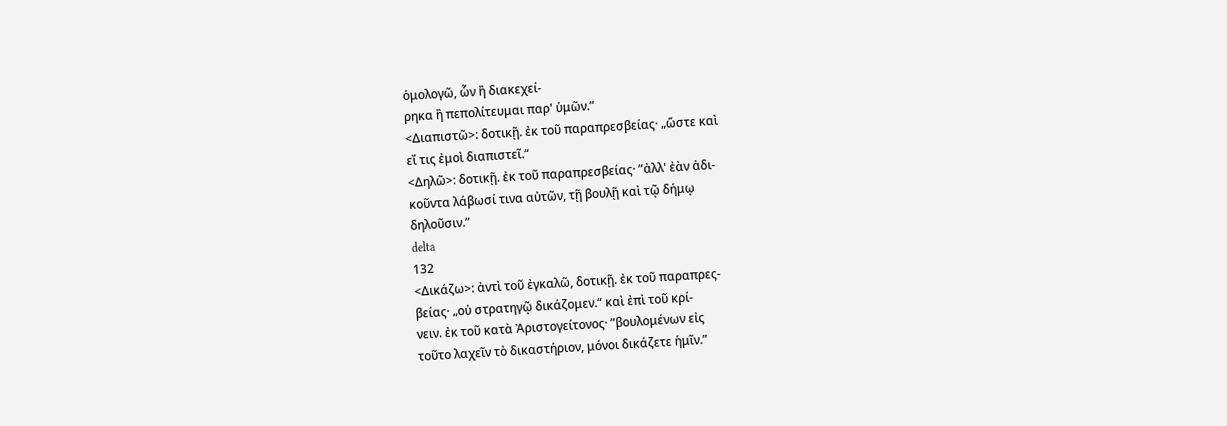ὁμολογῶ, ὧν ἢ διακεχεί-
ρηκα ἢ πεπολίτευμαι παρ' ὑμῶν.”
<Διαπιστῶ>: δοτικῇ. ἐκ τοῦ παραπρεσβείας· „ὥστε καὶ
εἴ τις ἐμοὶ διαπιστεῖ.“
<Δηλῶ>: δοτικῇ. ἐκ τοῦ παραπρεσβείας· ”ἀλλ' ἐὰν ἀδι-
κοῦντα λάβωσί τινα αὐτῶν, τῇ βουλῇ καὶ τῷ δήμῳ
δηλοῦσιν.”
delta
132
<Δικάζω>: ἀντὶ τοῦ ἐγκαλῶ, δοτικῇ. ἐκ τοῦ παραπρες-
βείας· „οὐ στρατηγῷ δικάζομεν.“ καὶ ἐπὶ τοῦ κρί-
νειν. ἐκ τοῦ κατὰ Ἀριστογείτονος· ”βουλομένων εἰς
τοῦτο λαχεῖν τὸ δικαστήριον, μόνοι δικάζετε ἡμῖν.”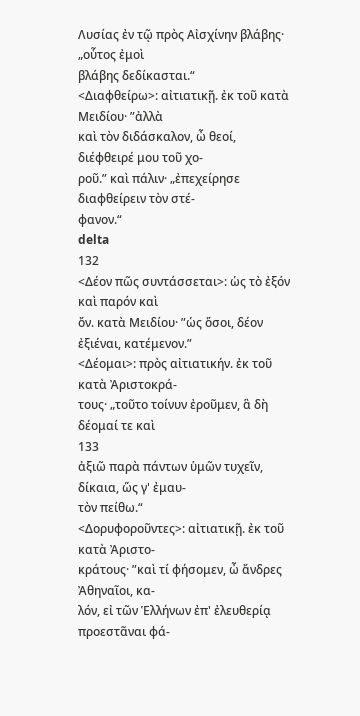Λυσίας ἐν τῷ πρὸς Αἰσχίνην βλάβης· „οὗτος ἐμοὶ
βλάβης δεδίκασται.“
<Διαφθείρω>: αἰτιατικῇ. ἐκ τοῦ κατὰ Μειδίου· ”ἀλλὰ
καὶ τὸν διδάσκαλον, ὦ θεοί, διέφθειρέ μου τοῦ χο-
ροῦ.” καὶ πάλιν· „ἐπεχείρησε διαφθείρειν τὸν στέ-
φανον.“
delta
132
<Δέον πῶς συντάσσεται>: ὡς τὸ ἐξόν καὶ παρόν καὶ
ὄν. κατὰ Μειδίου· ”ὡς ὅσοι, δέον ἐξιέναι, κατέμενον.”
<Δέομαι>: πρὸς αἰτιατικήν. ἐκ τοῦ κατὰ Ἀριστοκρά-
τους· „τοῦτο τοίνυν ἐροῦμεν, ἃ δὴ δέομαί τε καὶ
133
ἀξιῶ παρὰ πάντων ὑμῶν τυχεῖν, δίκαια, ὥς γ' ἐμαυ-
τὸν πείθω.“
<Δορυφοροῦντες>: αἰτιατικῇ. ἐκ τοῦ κατὰ Ἀριστο-
κράτους· ”καὶ τί φήσομεν, ὦ ἄνδρες Ἀθηναῖοι, κα-
λόν, εἰ τῶν Ἑλλήνων ἐπ' ἐλευθερίᾳ προεστᾶναι φά-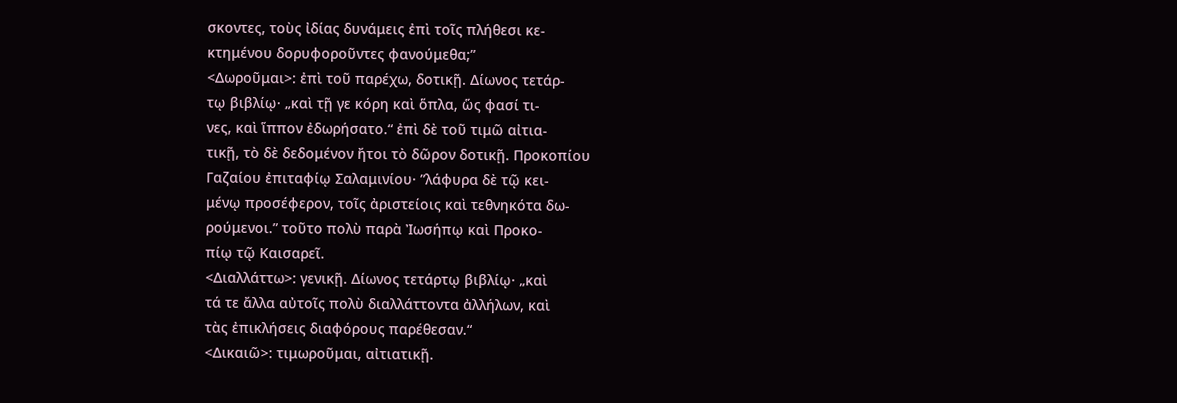σκοντες, τοὺς ἰδίας δυνάμεις ἐπὶ τοῖς πλήθεσι κε-
κτημένου δορυφοροῦντες φανούμεθα;”
<Δωροῦμαι>: ἐπὶ τοῦ παρέχω, δοτικῇ. Δίωνος τετάρ-
τῳ βιβλίῳ· „καὶ τῇ γε κόρη καὶ ὅπλα, ὥς φασί τι-
νες, καὶ ἵππον ἐδωρήσατο.“ ἐπὶ δὲ τοῦ τιμῶ αἰτια-
τικῇ, τὸ δὲ δεδομένον ἤτοι τὸ δῶρον δοτικῇ. Προκοπίου
Γαζαίου ἐπιταφίῳ Σαλαμινίου· ”λάφυρα δὲ τῷ κει-
μένῳ προσέφερον, τοῖς ἀριστείοις καὶ τεθνηκότα δω-
ρούμενοι.” τοῦτο πολὺ παρὰ Ἰωσήπῳ καὶ Προκο-
πίῳ τῷ Καισαρεῖ.
<Διαλλάττω>: γενικῇ. Δίωνος τετάρτῳ βιβλίῳ· „καὶ
τά τε ἄλλα αὐτοῖς πολὺ διαλλάττοντα ἀλλήλων, καὶ
τὰς ἐπικλήσεις διαφόρους παρέθεσαν.“
<Δικαιῶ>: τιμωροῦμαι, αἰτιατικῇ.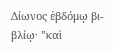Δίωνος ἑβδόμῳ βι-
βλίῳ· ”καὶ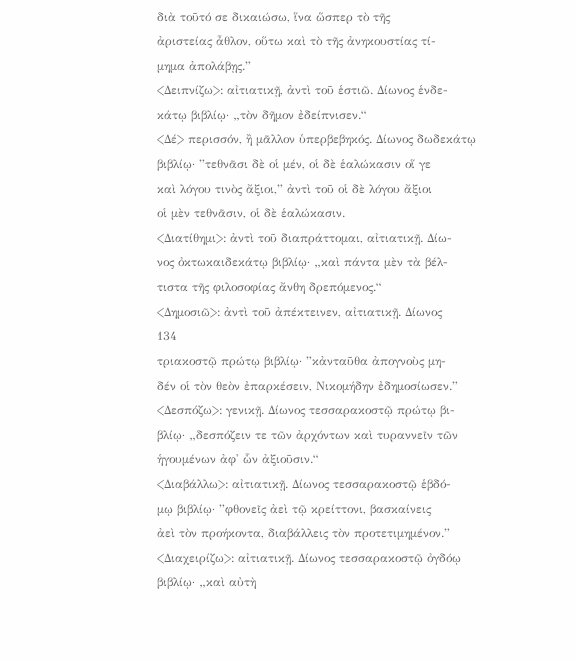διὰ τοῦτό σε δικαιώσω, ἵνα ὥσπερ τὸ τῆς
ἀριστείας ἆθλον, οὕτω καὶ τὸ τῆς ἀνηκουστίας τί-
μημα ἀπολάβῃς.”
<Δειπνίζω>: αἰτιατικῇ, ἀντὶ τοῦ ἑστιῶ. Δίωνος ἑνδε-
κάτῳ βιβλίῳ· „τὸν δῆμον ἐδείπνισεν.“
<Δέ> περισσόν, ἢ μᾶλλον ὑπερβεβηκός. Δίωνος δωδεκάτῳ
βιβλίῳ· ”τεθνᾶσι δὲ οἱ μέν, οἱ δὲ ἑαλώκασιν οἵ γε
καὶ λόγου τινὸς ἄξιοι,” ἀντὶ τοῦ οἱ δὲ λόγου ἄξιοι
οἱ μὲν τεθνᾶσιν, οἱ δὲ ἑαλώκασιν.
<Διατίθημι>: ἀντὶ τοῦ διαπράττομαι, αἰτιατικῇ. Δίω-
νος ὀκτωκαιδεκάτῳ βιβλίῳ· „καὶ πάντα μὲν τὰ βέλ-
τιστα τῆς φιλοσοφίας ἄνθη δρεπόμενος.“
<Δημοσιῶ>: ἀντὶ τοῦ ἀπέκτεινεν, αἰτιατικῇ. Δίωνος
134
τριακοστῷ πρώτῳ βιβλίῳ· ”κἀνταῦθα ἀπογνοὺς μη-
δέν οἱ τὸν θεὸν ἐπαρκέσειν, Νικομήδην ἐδημοσίωσεν.”
<Δεσπόζω>: γενικῇ. Δίωνος τεσσαρακοστῷ πρώτῳ βι-
βλίῳ· „δεσπόζειν τε τῶν ἀρχόντων καὶ τυραννεῖν τῶν
ἡγουμένων ἀφ' ὧν ἀξιοῦσιν.“
<Διαβάλλω>: αἰτιατικῇ. Δίωνος τεσσαρακοστῷ ἑβδό-
μῳ βιβλίῳ· ”φθονεῖς ἀεὶ τῷ κρείττονι, βασκαίνεις
ἀεὶ τὸν προήκοντα, διαβάλλεις τὸν προτετιμημένον.”
<Διαχειρίζω>: αἰτιατικῇ. Δίωνος τεσσαρακοστῷ ὀγδόῳ
βιβλίῳ· „καὶ αὐτὴ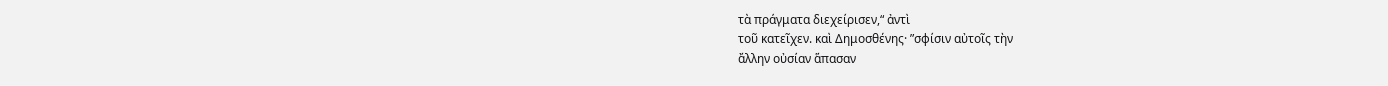τὰ πράγματα διεχείρισεν,“ ἀντὶ
τοῦ κατεῖχεν. καὶ Δημοσθένης· ”σφίσιν αὐτοῖς τὴν
ἄλλην οὐσίαν ἅπασαν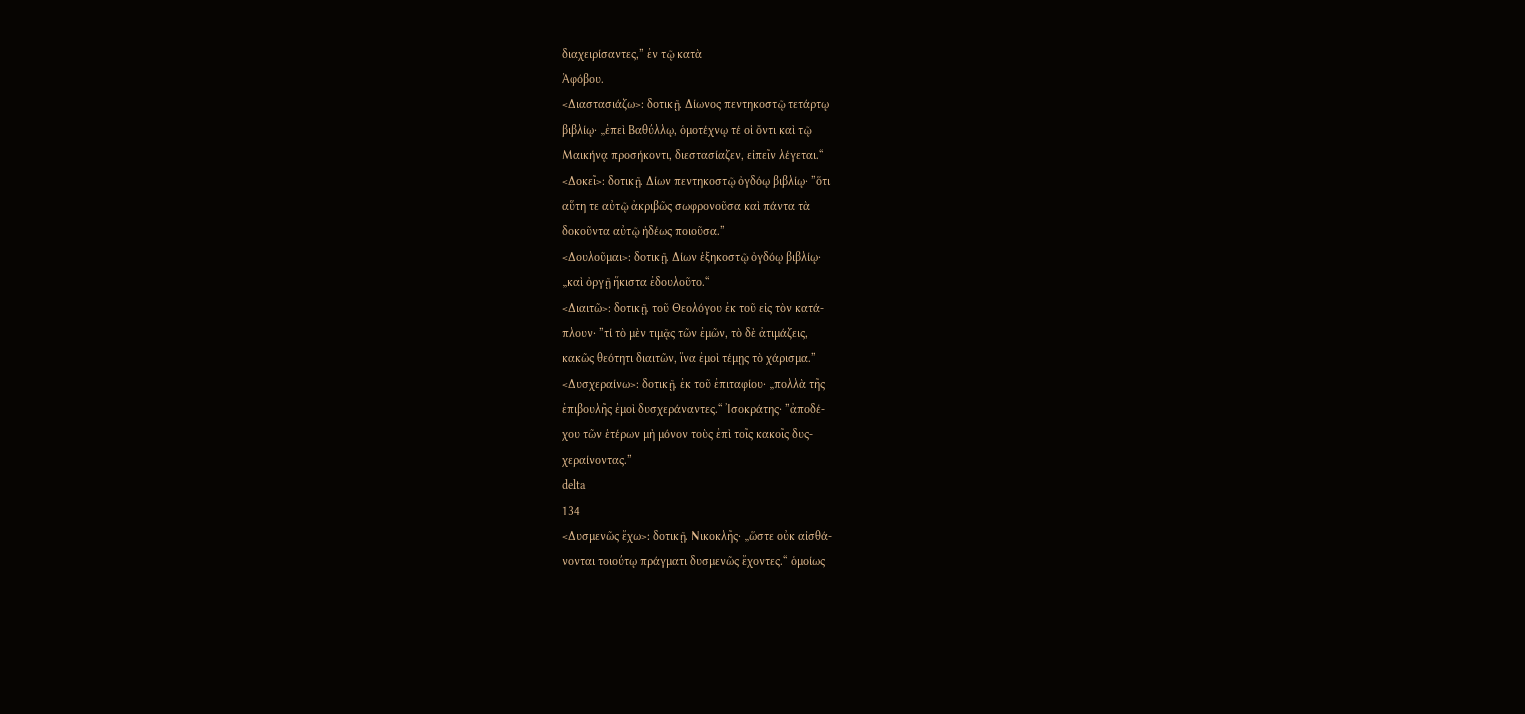διαχειρίσαντες,” ἐν τῷ κατὰ
Ἀφόβου.
<Διαστασιάζω>: δοτικῇ. Δίωνος πεντηκοστῷ τετάρτῳ
βιβλίῳ· „ἐπεὶ Βαθύλλῳ, ὁμοτέχνῳ τέ οἱ ὄντι καὶ τῷ
Μαικήνᾳ προσήκοντι, διεστασίαζεν, εἰπεῖν λέγεται.“
<Δοκεῖ>: δοτικῇ. Δίων πεντηκοστῷ ὀγδόῳ βιβλίῳ· ”ὅτι
αὕτη τε αὐτῷ ἀκριβῶς σωφρονοῦσα καὶ πάντα τὰ
δοκοῦντα αὐτῷ ἡδέως ποιοῦσα.”
<Δουλοῦμαι>: δοτικῇ. Δίων ἑξηκοστῷ ὀγδόῳ βιβλίῳ·
„καὶ ὀργῇ ἥκιστα ἐδουλοῦτο.“
<Διαιτῶ>: δοτικῇ. τοῦ Θεολόγου ἐκ τοῦ εἰς τὸν κατά-
πλουν· ”τί τὸ μὲν τιμᾷς τῶν ἐμῶν, τὸ δὲ ἀτιμάζεις,
κακῶς θεότητι διαιτῶν, ἵνα ἐμοὶ τέμῃς τὸ χάρισμα.”
<Δυσχεραίνω>: δοτικῇ. ἐκ τοῦ ἐπιταφίου· „πολλὰ τῆς
ἐπιβουλῆς ἐμοὶ δυσχεράναντες.“ Ἰσοκράτης· ”ἀποδέ-
χου τῶν ἑτέρων μὴ μόνον τοὺς ἐπὶ τοῖς κακοῖς δυς-
χεραίνοντας.”
delta
134
<Δυσμενῶς ἔχω>: δοτικῇ. Νικοκλῆς· „ὥστε οὐκ αἰσθά-
νονται τοιούτῳ πράγματι δυσμενῶς ἔχοντες.“ ὁμοίως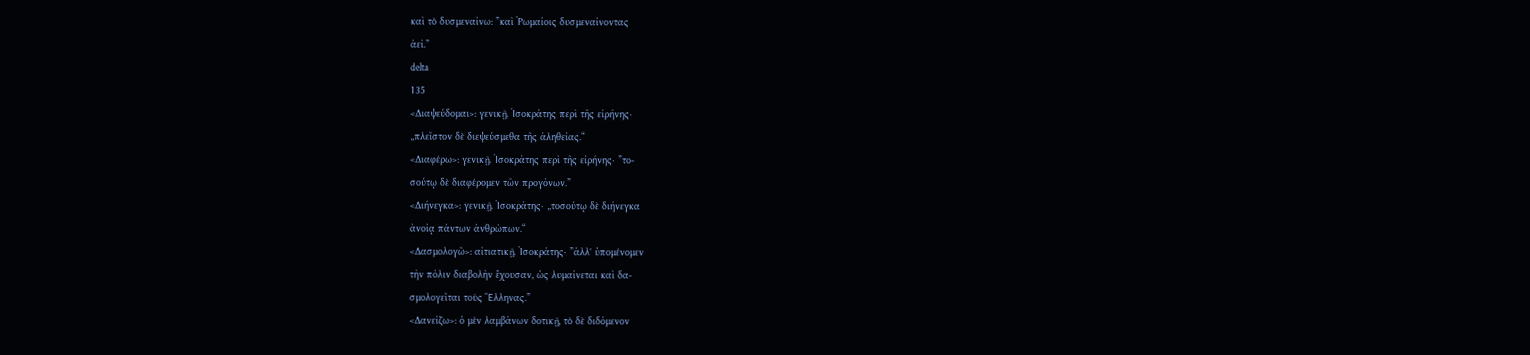καὶ τὸ δυσμεναίνω: ”καὶ Ῥωμαίοις δυσμεναίνοντας
ἀεί.”
delta
135
<Διαψεύδομαι>: γενικῇ. Ἰσοκράτης περὶ τῆς εἰρήνης·
„πλεῖστον δὲ διεψεύσμεθα τῆς ἀληθείας.“
<Διαφέρω>: γενικῇ. Ἰσοκράτης περὶ τῆς εἰρήνης· ”το-
σούτῳ δὲ διαφέρομεν τῶν προγόνων.”
<Διήνεγκα>: γενικῇ. Ἰσοκράτης· „τοσούτῳ δὲ διήνεγκα
ἀνοίᾳ πάντων ἀνθρώπων.“
<Δασμολογῶ>: αἰτιατικῇ. Ἰσοκράτης· ”ἀλλ' ὑπομένομεν
τὴν πόλιν διαβολὴν ἔχουσαν, ὡς λυμαίνεται καὶ δα-
σμολογεῖται τοὺς Ἕλληνας.”
<Δανείζω>: ὁ μὲν λαμβάνων δοτικῇ, τὸ δὲ διδόμενον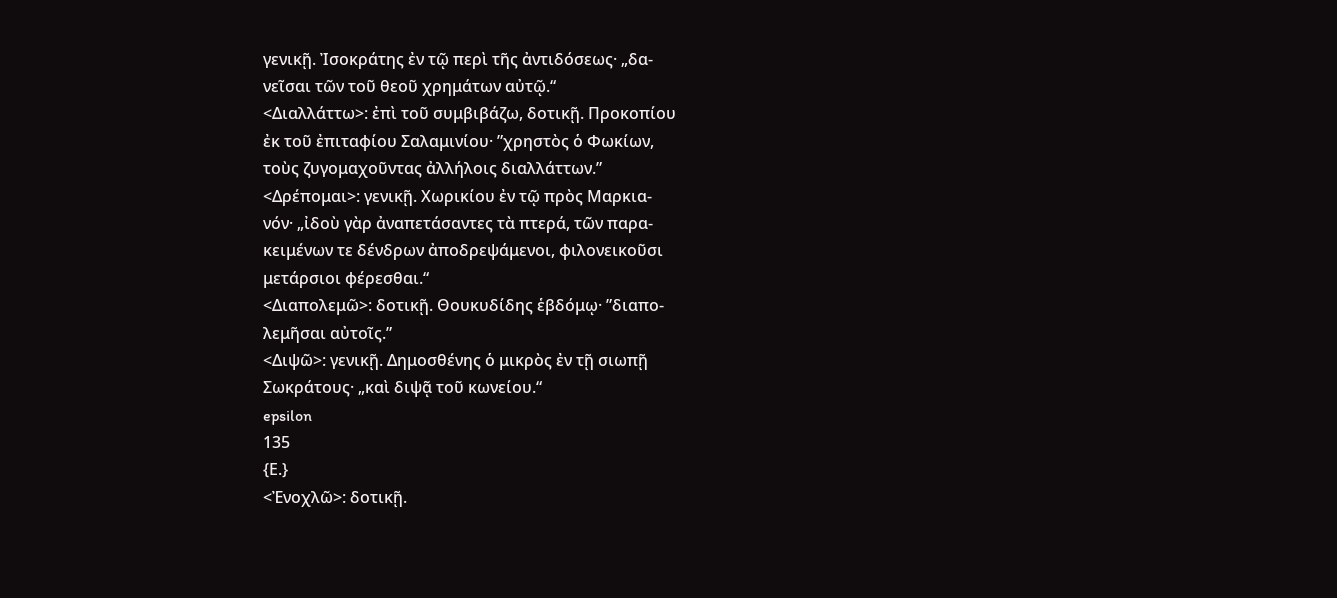γενικῇ. Ἰσοκράτης ἐν τῷ περὶ τῆς ἀντιδόσεως· „δα-
νεῖσαι τῶν τοῦ θεοῦ χρημάτων αὐτῷ.“
<Διαλλάττω>: ἐπὶ τοῦ συμβιβάζω, δοτικῇ. Προκοπίου
ἐκ τοῦ ἐπιταφίου Σαλαμινίου· ”χρηστὸς ὁ Φωκίων,
τοὺς ζυγομαχοῦντας ἀλλήλοις διαλλάττων.”
<Δρέπομαι>: γενικῇ. Χωρικίου ἐν τῷ πρὸς Μαρκια-
νόν· „ἰδοὺ γὰρ ἀναπετάσαντες τὰ πτερά, τῶν παρα-
κειμένων τε δένδρων ἀποδρεψάμενοι, φιλονεικοῦσι
μετάρσιοι φέρεσθαι.“
<Διαπολεμῶ>: δοτικῇ. Θουκυδίδης ἑβδόμῳ· ”διαπο-
λεμῆσαι αὐτοῖς.”
<Διψῶ>: γενικῇ. Δημοσθένης ὁ μικρὸς ἐν τῇ σιωπῇ
Σωκράτους· „καὶ διψᾷ τοῦ κωνείου.“
epsilon
135
{Ε.}
<Ἐνοχλῶ>: δοτικῇ.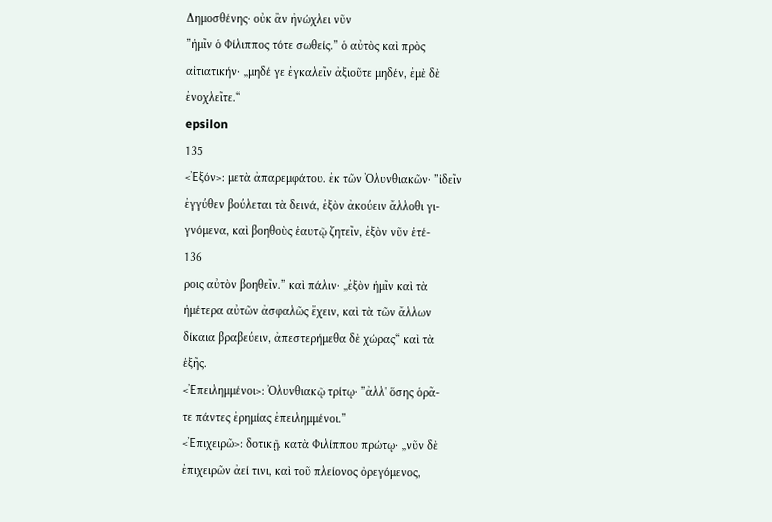Δημοσθένης· οὐκ ἂν ἠνώχλει νῦν
”ἡμῖν ὁ Φίλιππος τότε σωθείς.” ὁ αὐτὸς καὶ πρὸς
αἰτιατικήν· „μηδέ γε ἐγκαλεῖν ἀξιοῦτε μηδέν, ἐμὲ δὲ
ἐνοχλεῖτε.“
epsilon
135
<Ἐξόν>: μετὰ ἀπαρεμφάτου. ἐκ τῶν Ὀλυνθιακῶν· ”ἰδεῖν
ἐγγύθεν βούλεται τὰ δεινά, ἐξὸν ἀκούειν ἄλλοθι γι-
γνόμενα, καὶ βοηθοὺς ἑαυτῷ ζητεῖν, ἐξὸν νῦν ἑτέ-
136
ροις αὐτὸν βοηθεῖν.” καὶ πάλιν· „ἐξὸν ἡμῖν καὶ τὰ
ἡμέτερα αὐτῶν ἀσφαλῶς ἔχειν, καὶ τὰ τῶν ἄλλων
δίκαια βραβεύειν, ἀπεστερήμεθα δὲ χώρας“ καὶ τὰ
ἑξῆς.
<Ἐπειλημμένοι>: Ὀλυνθιακῷ τρίτῳ· ”ἀλλ' ὅσης ὁρᾶ-
τε πάντες ἐρημίας ἐπειλημμένοι.”
<Ἐπιχειρῶ>: δοτικῇ. κατὰ Φιλίππου πρώτῳ· „νῦν δὲ
ἐπιχειρῶν ἀεί τινι, καὶ τοῦ πλείονος ὀρεγόμενος,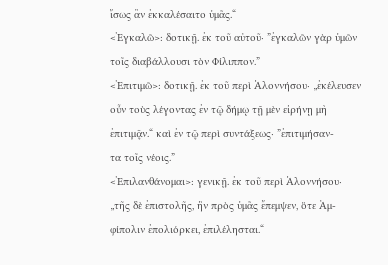ἴσως ἂν ἐκκαλέσαιτο ὑμᾶς.“
<Ἐγκαλῶ>: δοτικῇ. ἐκ τοῦ αὐτοῦ· ”ἐγκαλῶν γὰρ ὑμῶν
τοῖς διαβάλλουσι τὸν Φίλιππον.”
<Ἐπιτιμῶ>: δοτικῇ. ἐκ τοῦ περὶ Ἁλοννήσου· „ἐκέλευσεν
οὖν τοὺς λέγοντας ἐν τῷ δήμῳ τῇ μὲν εἰρήνῃ μὴ
ἐπιτιμᾷν.“ καὶ ἐν τῷ περὶ συντάξεως· ”ἐπιτιμήσαν-
τα τοῖς νέοις.”
<Ἐπιλανθάνομαι>: γενικῇ. ἐκ τοῦ περὶ Ἁλοννήσου·
„τῆς δὲ ἐπιστολῆς, ἣν πρὸς ὑμᾶς ἔπεμψεν, ὅτε Ἀμ-
φίπολιν ἐπολιόρκει, ἐπιλέλησται.“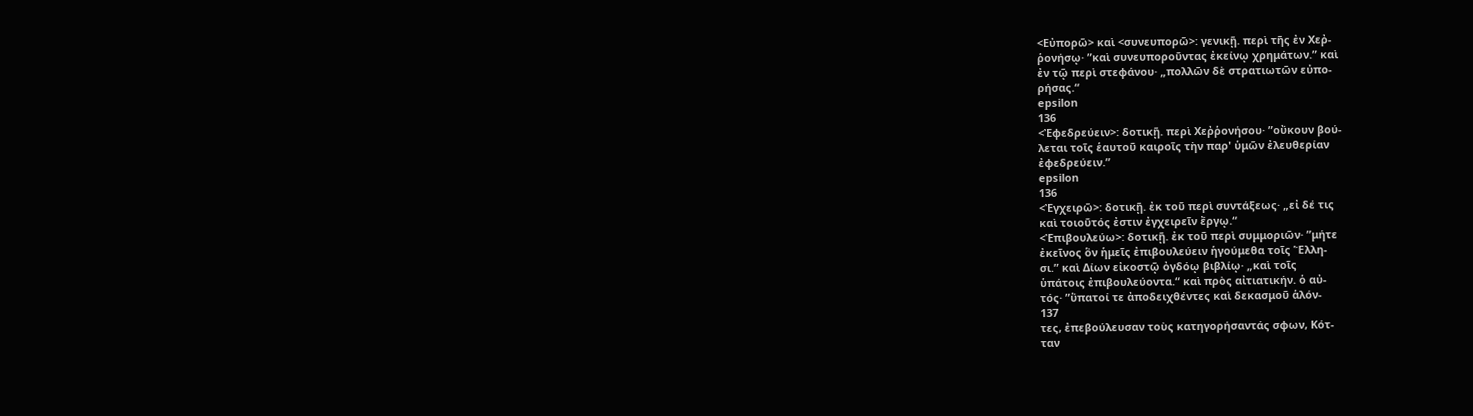<Εὐπορῶ> καὶ <συνευπορῶ>: γενικῇ. περὶ τῆς ἐν Χεῤ-
ῥονήσῳ· ”καὶ συνευποροῦντας ἐκείνῳ χρημάτων.” καὶ
ἐν τῷ περὶ στεφάνου· „πολλῶν δὲ στρατιωτῶν εὐπο-
ρήσας.“
epsilon
136
<Ἐφεδρεύειν>: δοτικῇ. περὶ Χεῤῥονήσου· ”οὔκουν βού-
λεται τοῖς ἑαυτοῦ καιροῖς τὴν παρ' ὑμῶν ἐλευθερίαν
ἐφεδρεύειν.”
epsilon
136
<Ἐγχειρῶ>: δοτικῇ. ἐκ τοῦ περὶ συντάξεως· „εἰ δέ τις
καὶ τοιοῦτός ἐστιν ἐγχειρεῖν ἔργῳ.“
<Ἐπιβουλεύω>: δοτικῇ. ἐκ τοῦ περὶ συμμοριῶν· ”μήτε
ἐκεῖνος ὃν ἡμεῖς ἐπιβουλεύειν ἡγούμεθα τοῖς Ἕλλη-
σι.” καὶ Δίων εἰκοστῷ ὀγδόῳ βιβλίῳ· „καὶ τοῖς
ὑπάτοις ἐπιβουλεύοντα.“ καὶ πρὸς αἰτιατικήν. ὁ αὐ-
τός· ”ὕπατοί τε ἀποδειχθέντες καὶ δεκασμοῦ ἁλόν-
137
τες, ἐπεβούλευσαν τοὺς κατηγορήσαντάς σφων, Κότ-
ταν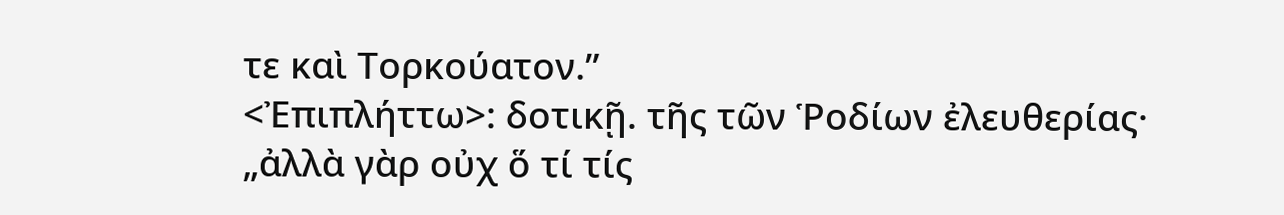τε καὶ Τορκούατον.”
<Ἐπιπλήττω>: δοτικῇ. τῆς τῶν Ῥοδίων ἐλευθερίας·
„ἀλλὰ γὰρ οὐχ ὅ τί τίς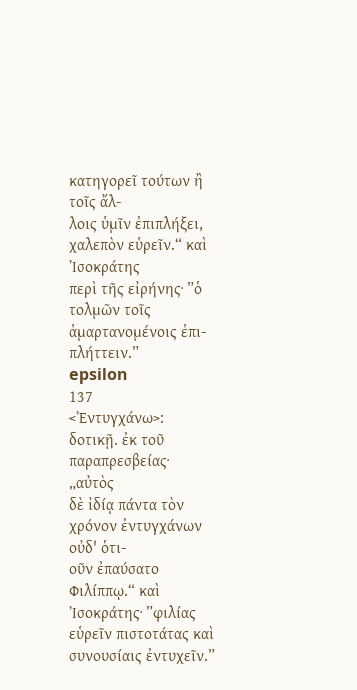κατηγορεῖ τούτων ἢ τοῖς ἄλ-
λοις ὑμῖν ἐπιπλήξει, χαλεπὸν εὑρεῖν.“ καὶ Ἰσοκράτης
περὶ τῆς εἰρήνης· ”ὁ τολμῶν τοῖς ἁμαρτανομένοις ἐπι-
πλήττειν.”
epsilon
137
<Ἐντυγχάνω>: δοτικῇ. ἐκ τοῦ παραπρεσβείας· „αὐτὸς
δὲ ἰδίᾳ πάντα τὸν χρόνον ἐντυγχάνων οὐδ' ὁτι-
οῦν ἐπαύσατο Φιλίππῳ.“ καὶ Ἰσοκράτης· ”φιλίας
εὑρεῖν πιστοτάτας καὶ συνουσίαις ἐντυχεῖν.”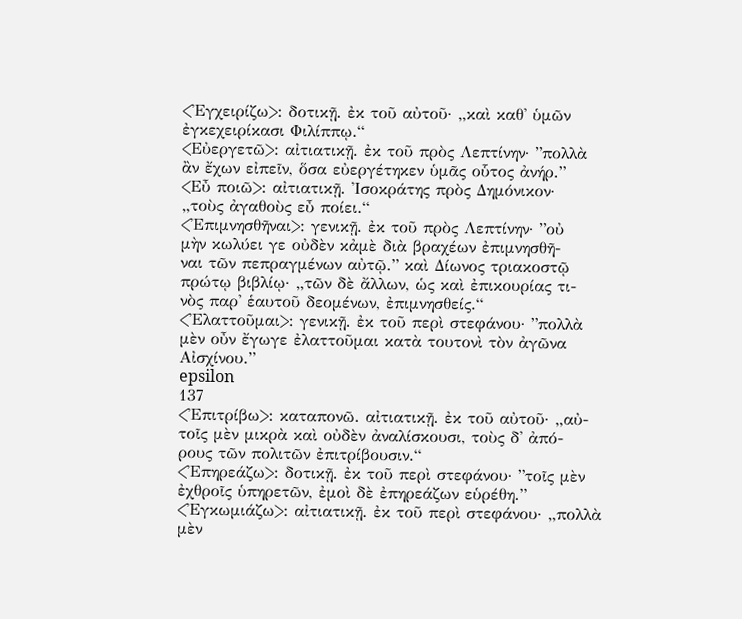<Ἐγχειρίζω>: δοτικῇ. ἐκ τοῦ αὐτοῦ· „καὶ καθ' ὑμῶν
ἐγκεχειρίκασι Φιλίππῳ.“
<Εὐεργετῶ>: αἰτιατικῇ. ἐκ τοῦ πρὸς Λεπτίνην· ”πολλὰ
ἂν ἔχων εἰπεῖν, ὅσα εὐεργέτηκεν ὑμᾶς οὗτος ἀνήρ.”
<Εὖ ποιῶ>: αἰτιατικῇ. Ἰσοκράτης πρὸς Δημόνικον·
„τοὺς ἀγαθοὺς εὖ ποίει.“
<Ἐπιμνησθῆναι>: γενικῇ. ἐκ τοῦ πρὸς Λεπτίνην· ”οὐ
μὴν κωλύει γε οὐδὲν κἀμὲ διὰ βραχέων ἐπιμνησθῆ-
ναι τῶν πεπραγμένων αὐτῷ.” καὶ Δίωνος τριακοστῷ
πρώτῳ βιβλίῳ· „τῶν δὲ ἄλλων, ὡς καὶ ἐπικουρίας τι-
νὸς παρ' ἑαυτοῦ δεομένων, ἐπιμνησθείς.“
<Ἐλαττοῦμαι>: γενικῇ. ἐκ τοῦ περὶ στεφάνου· ”πολλὰ
μὲν οὖν ἔγωγε ἐλαττοῦμαι κατὰ τουτονὶ τὸν ἀγῶνα
Αἰσχίνου.”
epsilon
137
<Ἐπιτρίβω>: καταπονῶ. αἰτιατικῇ. ἐκ τοῦ αὐτοῦ· „αὐ-
τοῖς μὲν μικρὰ καὶ οὐδὲν ἀναλίσκουσι, τοὺς δ' ἀπό-
ρους τῶν πολιτῶν ἐπιτρίβουσιν.“
<Ἐπηρεάζω>: δοτικῇ. ἐκ τοῦ περὶ στεφάνου· ”τοῖς μὲν
ἐχθροῖς ὑπηρετῶν, ἐμοὶ δὲ ἐπηρεάζων εὑρέθη.”
<Ἐγκωμιάζω>: αἰτιατικῇ. ἐκ τοῦ περὶ στεφάνου· „πολλὰ
μὲν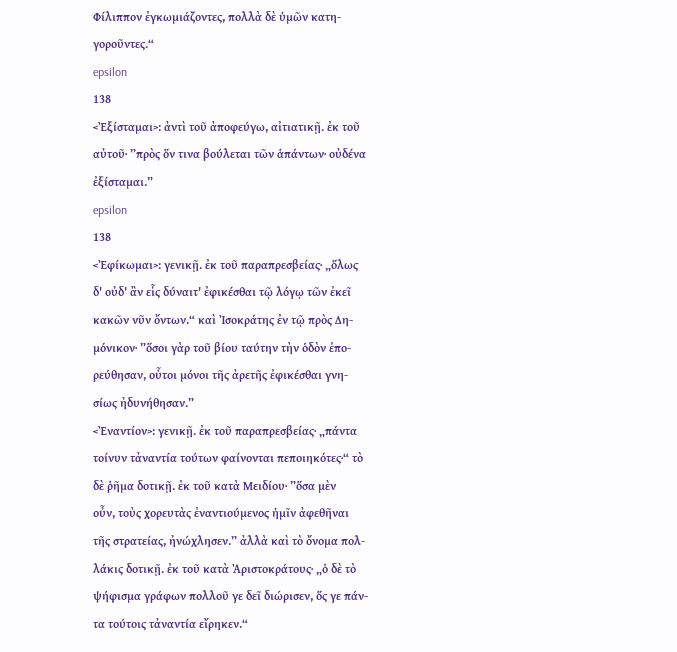Φίλιππον ἐγκωμιάζοντες, πολλὰ δὲ ὑμῶν κατη-
γοροῦντες.“
epsilon
138
<Ἐξίσταμαι>: ἀντὶ τοῦ ἀποφεύγω, αἰτιατικῇ. ἐκ τοῦ
αὐτοῦ· ”πρὸς ὅν τινα βούλεται τῶν ἁπάντων· οὐδένα
ἐξίσταμαι.”
epsilon
138
<Ἐφίκωμαι>: γενικῇ. ἐκ τοῦ παραπρεσβείας· „ὅλως
δ' οὐδ' ἂν εἷς δύναιτ' ἐφικέσθαι τῷ λόγῳ τῶν ἐκεῖ
κακῶν νῦν ὄντων.“ καὶ Ἰσοκράτης ἐν τῷ πρὸς Δη-
μόνικον· ”ὅσοι γὰρ τοῦ βίου ταύτην τὴν ὁδὸν ἐπο-
ρεύθησαν, οὗτοι μόνοι τῆς ἀρετῆς ἐφικέσθαι γνη-
σίως ἠδυνήθησαν.”
<Ἐναντίον>: γενικῇ. ἐκ τοῦ παραπρεσβείας· „πάντα
τοίνυν τἀναντία τούτων φαίνονται πεποιηκότες·“ τὸ
δὲ ῥῆμα δοτικῇ. ἐκ τοῦ κατὰ Μειδίου· ”ὅσα μὲν
οὖν, τοὺς χορευτὰς ἐναντιούμενος ἡμῖν ἀφεθῆναι
τῆς στρατείας, ἠνώχλησεν.” ἀλλὰ καὶ τὸ ὄνομα πολ-
λάκις δοτικῇ. ἐκ τοῦ κατὰ Ἀριστοκράτους· „ὁ δὲ τὸ
ψήφισμα γράφων πολλοῦ γε δεῖ διώρισεν, ὅς γε πάν-
τα τούτοις τἀναντία εἴρηκεν.“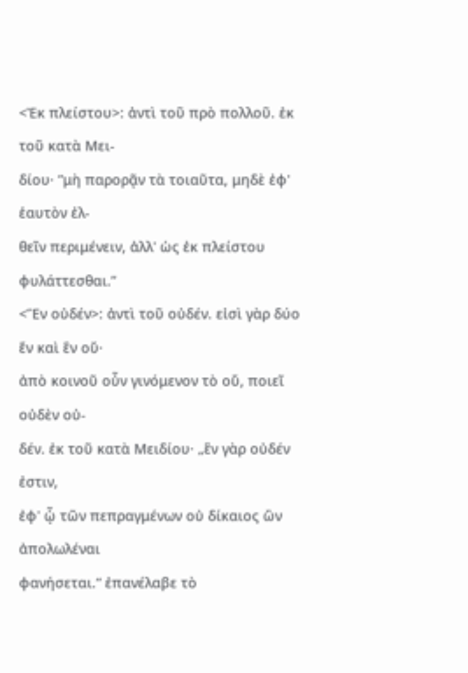<Ἐκ πλείστου>: ἀντὶ τοῦ πρὸ πολλοῦ. ἐκ τοῦ κατὰ Μει-
δίου· ”μὴ παρορᾷν τὰ τοιαῦτα, μηδὲ ἐφ' ἑαυτὸν ἐλ-
θεῖν περιμένειν, ἀλλ' ὡς ἐκ πλείστου φυλάττεσθαι.”
<Ἓν οὐδέν>: ἀντὶ τοῦ οὐδέν. εἰσὶ γὰρ δύο ἕν καὶ ἓν οὔ·
ἀπὸ κοινοῦ οὖν γινόμενον τὸ οὔ, ποιεῖ οὐδὲν οὐ-
δέν. ἐκ τοῦ κατὰ Μειδίου· „ἓν γὰρ οὐδέν ἐστιν,
ἐφ' ᾧ τῶν πεπραγμένων οὐ δίκαιος ὢν ἀπολωλέναι
φανήσεται.“ ἐπανέλαβε τὸ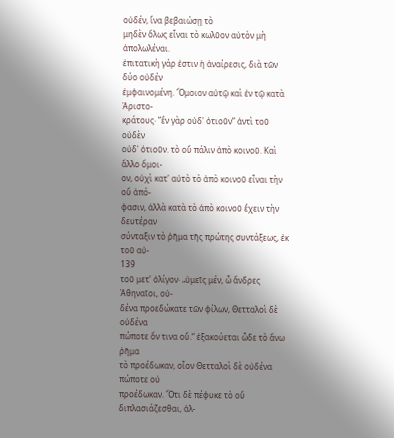οὐδέν, ἵνα βεβαιώσῃ τὸ
μηδὲν ὅλως εἶναι τὸ κωλῦον αὐτὸν μὴ ἀπολωλέναι.
ἐπιτατικὴ γάρ ἐστιν ἡ ἀναίρεσις, διὰ τῶν δύο οὐδέν
ἐμφαινομένη. Ὅμοιον αὐτῷ καὶ ἐν τῷ κατὰ Ἀριστο-
κράτους· ”ἓν γὰρ οὐδ' ὁτιοῦν” ἀντὶ τοῦ οὐδὲν
οὐδ' ὁτιοῦν. τὸ οὔ πάλιν ἀπὸ κοινοῦ. Καὶ ἄλλο ὅμοι-
ον, οὐχὶ κατ' αὐτὸ τὸ ἀπὸ κοινοῦ εἶναι τὴν οὔ ἀπό-
φασιν, ἀλλὰ κατὰ τὸ ἀπὸ κοινοῦ ἔχειν τὴν δευτέραν
σύνταξιν τὸ ῥῆμα τῆς πρώτης συντάξεως, ἐκ τοῦ αὐ-
139
τοῦ μετ' ὀλίγον· „ὑμεῖς μέν, ὦ ἄνδρες Ἀθηναῖοι, οὐ-
δένα προεδώκατε τῶν φίλων, Θετταλοὶ δὲ οὐδένα
πώποτε ὅν τινα οὔ.“ ἐξακούεται ὧδε τὸ ἄνω ῥῆμα
τὸ προέδωκαν, οἷον Θετταλοὶ δὲ οὐδένα πώποτε οὐ
προέδωκαν. Ὅτι δὲ πέφυκε τὸ οὔ διπλασιάζεσθαι, ἀλ-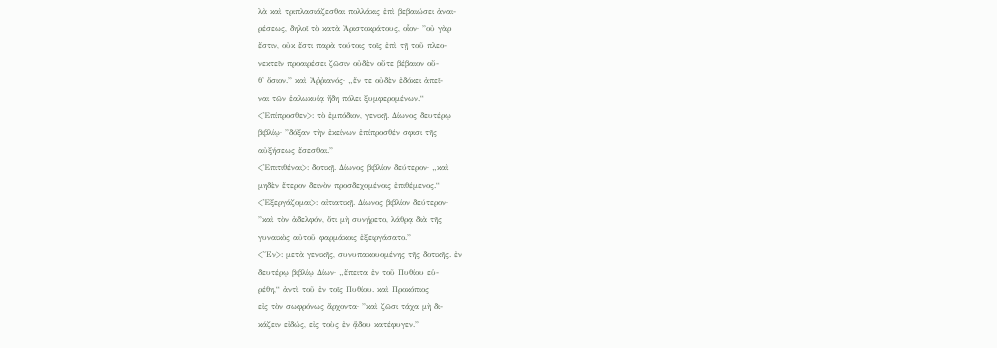λὰ καὶ τριπλασιάζεσθαι πολλάκις ἐπὶ βεβαιώσει ἀναι-
ρέσεως, δηλοῖ τὸ κατὰ Ἀριστοκράτους, οἷον· ”οὐ γὰρ
ἔστιν, οὐκ ἔστι παρὰ τούτοις τοῖς ἐπὶ τῇ τοῦ πλεο-
νεκτεῖν προαιρέσει ζῶσιν οὐδὲν οὔτε βέβαιον οὔ-
θ' ὅσιον.” καὶ Ἀῤῥιανός· „ἕν τε οὐδὲν ἐδόκει ἀπεῖ-
ναι τῶν ἑαλωκυίᾳ ἤδη πόλει ξυμφερομένων.“
<Ἐπίπροσθεν>: τὸ ἐμπόδιον, γενικῇ. Δίωνος δευτέρῳ
βιβλίῳ· ”δόξαν τὴν ἐκείνων ἐπίπροσθέν σφισι τῆς
αὐξήσεως ἔσεσθαι.”
<Ἐπιτιθέναι>: δοτικῇ. Δίωνος βιβλίον δεύτερον· „καὶ
μηδὲν ἕτερον δεινὸν προσδεχομένοις ἐπιθέμενος.“
<Ἐξεργάζομαι>: αἰτιατικῇ. Δίωνος βιβλίον δεύτερον·
”καὶ τὸν ἀδελφόν, ὅτι μὴ συνῄρετο, λάθρᾳ διὰ τῆς
γυναικὸς αὐτοῦ φαρμάκοις ἐξειργάσατο.”
<Ἔν>: μετὰ γενικῆς, συνυπακουομένης τῆς δοτικῆς. ἐν
δευτέρῳ βιβλίῳ Δίων· „ἔπειτα ἐν τοῦ Πυθίου εὑ-
ρέθη,“ ἀντὶ τοῦ ἐν τοῖς Πυθίου. καὶ Προκόπιος
εἰς τὸν σωφρόνως ἄρχοντα· ”καὶ ζῶσι τάχα μὴ δι-
κάζειν εἰδώς, εἰς τοὺς ἐν ᾅδου κατέφυγεν.”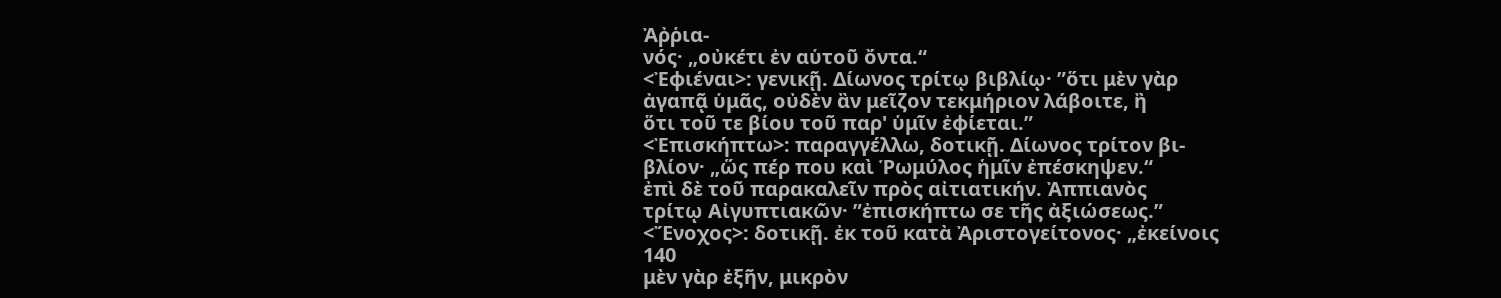Ἀῤῥια-
νός· „οὐκέτι ἐν αὑτοῦ ὄντα.“
<Ἐφιέναι>: γενικῇ. Δίωνος τρίτῳ βιβλίῳ· ”ὅτι μὲν γὰρ
ἀγαπᾷ ὑμᾶς, οὐδὲν ἂν μεῖζον τεκμήριον λάβοιτε, ἢ
ὅτι τοῦ τε βίου τοῦ παρ' ὑμῖν ἐφίεται.”
<Ἐπισκήπτω>: παραγγέλλω, δοτικῇ. Δίωνος τρίτον βι-
βλίον· „ὥς πέρ που καὶ Ῥωμύλος ἡμῖν ἐπέσκηψεν.“
ἐπὶ δὲ τοῦ παρακαλεῖν πρὸς αἰτιατικήν. Ἀππιανὸς
τρίτῳ Αἰγυπτιακῶν· ”ἐπισκήπτω σε τῆς ἀξιώσεως.”
<Ἔνοχος>: δοτικῇ. ἐκ τοῦ κατὰ Ἀριστογείτονος· „ἐκείνοις
140
μὲν γὰρ ἐξῆν, μικρὸν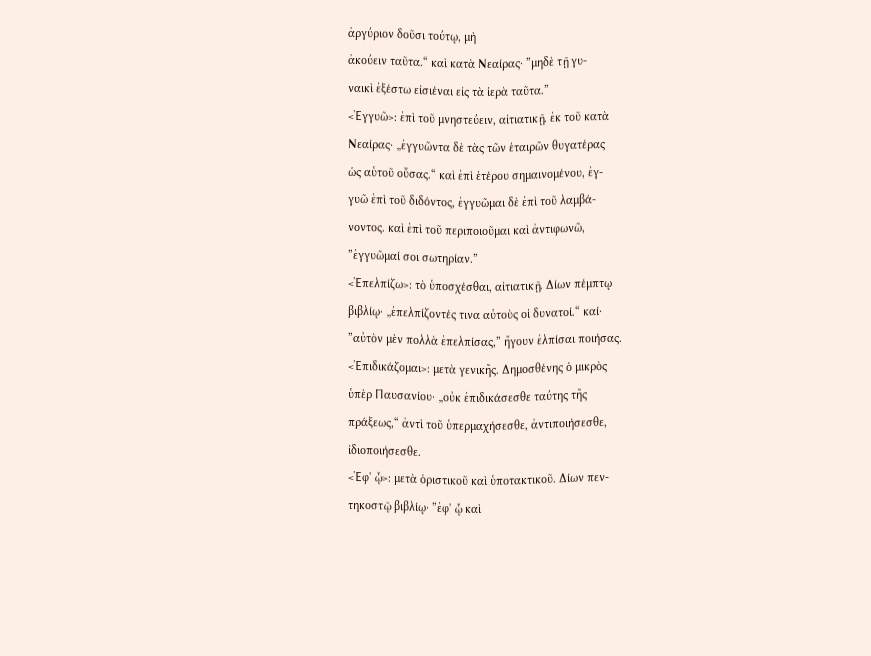ἀργύριον δοῦσι τούτῳ, μὴ
ἀκούειν ταῦτα.“ καὶ κατὰ Νεαίρας· ”μηδὲ τῇ γυ-
ναικὶ ἐξέστω εἰσιέναι εἰς τὰ ἱερὰ ταῦτα.”
<Ἐγγυῶ>: ἐπὶ τοῦ μνηστεύειν, αἰτιατικῇ. ἐκ τοῦ κατὰ
Νεαίρας· „ἐγγυῶντα δὲ τὰς τῶν ἑταιρῶν θυγατέρας
ὡς αὑτοῦ οὔσας.“ καὶ ἐπὶ ἑτέρου σημαινομένου, ἐγ-
γυῶ ἐπὶ τοῦ διδόντος, ἐγγυῶμαι δὲ ἐπὶ τοῦ λαμβά-
νοντος. καὶ ἐπὶ τοῦ περιποιοῦμαι καὶ ἀντιφωνῶ,
”ἐγγυῶμαί σοι σωτηρίαν.”
<Ἐπελπίζω>: τὸ ὑποσχέσθαι, αἰτιατικῇ. Δίων πέμπτῳ
βιβλίῳ· „ἐπελπίζοντές τινα αὐτοὺς οἱ δυνατοί.“ καί·
”αὐτὸν μὲν πολλὰ ἐπελπίσας,” ἤγουν ἐλπίσαι ποιήσας.
<Ἐπιδικάζομαι>: μετὰ γενικῆς. Δημοσθένης ὁ μικρὸς
ὑπὲρ Παυσανίου· „οὐκ ἐπιδικάσεσθε ταύτης τῆς
πράξεως,“ ἀντὶ τοῦ ὑπερμαχήσεσθε, ἀντιποιήσεσθε,
ἰδιοποιήσεσθε.
<Ἐφ' ᾧ>: μετὰ ὁριστικοῦ καὶ ὑποτακτικοῦ. Δίων πεν-
τηκοστῷ βιβλίῳ· ”ἐφ' ᾧ καὶ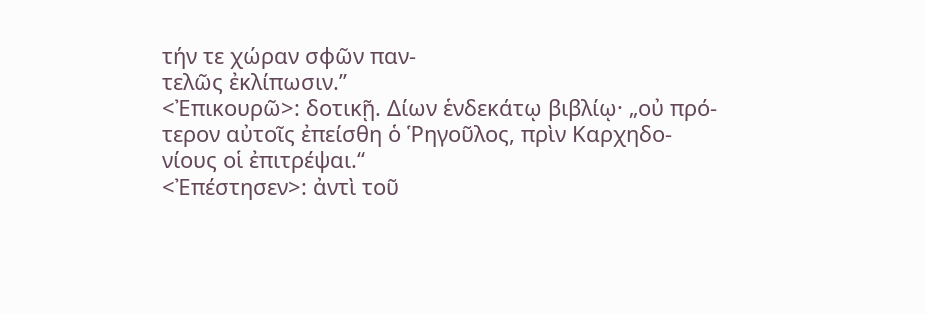τήν τε χώραν σφῶν παν-
τελῶς ἐκλίπωσιν.”
<Ἐπικουρῶ>: δοτικῇ. Δίων ἑνδεκάτῳ βιβλίῳ· „οὐ πρό-
τερον αὐτοῖς ἐπείσθη ὁ Ῥηγοῦλος, πρὶν Καρχηδο-
νίους οἱ ἐπιτρέψαι.“
<Ἐπέστησεν>: ἀντὶ τοῦ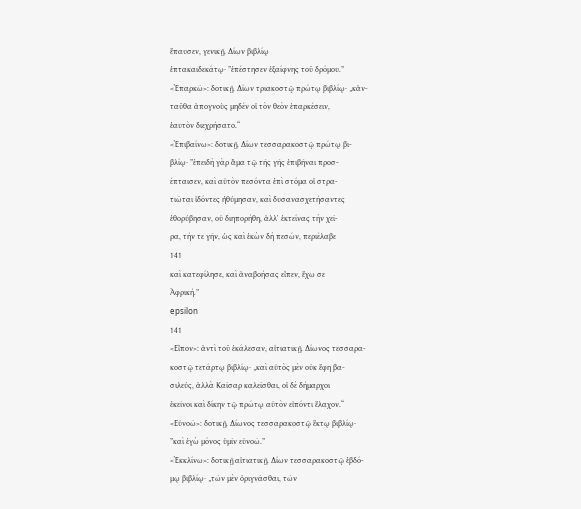ἔπαυσεν, γενικῇ. Δίων βιβλίῳ
ἑπτακαιδεκάτῳ· ”ἐπέστησεν ἐξαίφνης τοῦ δρόμου.”
<Ἐπαρκῶ>: δοτικῇ. Δίων τριακοστῷ πρώτῳ βιβλίῳ· „κἀν-
ταῦθα ἀπογνοὺς μηδέν οἱ τὸν θεὸν ἐπαρκέσειν,
ἑαυτὸν διεχρήσατο.“
<Ἐπιβαίνω>: δοτικῇ. Δίων τεσσαρακοστῷ πρώτῳ βι-
βλίῳ· ”ἐπειδὴ γὰρ ἅμα τῷ τῆς γῆς ἐπιβῆναι προσ-
έπταισεν, καὶ αὐτὸν πεσόντα ἐπὶ στόμα οἱ στρα-
τιῶται ἰδόντες ἠθύμησαν, καὶ δυσανασχετήσαντες
ἐθορύβησαν, οὐ διηπορήθη, ἀλλ' ἐκτείνας τὴν χεῖ-
ρα, τήν τε γῆν, ὡς καὶ ἑκὼν δὴ πεσών, περιέλαβε
141
καὶ κατεφίλησε, καὶ ἀναβοήσας εἶπεν, ἔχω σε
Ἀφρική.”
epsilon
141
<Εἶπον>: ἀντὶ τοῦ ἐκάλεσαν, αἰτιατικῇ. Δίωνος τεσσαρα-
κοστῷ τετάρτῳ βιβλίῳ· „καὶ αὐτὸς μὲν οὐκ ἔφη βα-
σιλεύς, ἀλλὰ Καῖσαρ καλεῖσθαι, οἱ δὲ δήμαρχοι
ἐκεῖνοι καὶ δίκην τῷ πρώτῳ αὐτὸν εἰπόντι ἔλαχον.“
<Εὐνοῶ>: δοτικῇ. Δίωνος τεσσαρακοστῷ ἕκτῳ βιβλίῳ·
”καὶ ἐγὼ μόνος ὑμῖν εὐνοῶ.”
<Ἐκκλίνω>: δοτικῇ αἰτιατικῇ. Δίων τεσσαρακοστῷ ἑβδό-
μῳ βιβλίῳ· „τῶν μὲν ὀριγνᾶσθαι, τῶν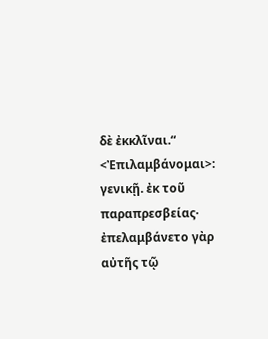δὲ ἐκκλῖναι.“
<Ἐπιλαμβάνομαι>: γενικῇ. ἐκ τοῦ παραπρεσβείας·
ἐπελαμβάνετο γὰρ αὐτῆς τῷ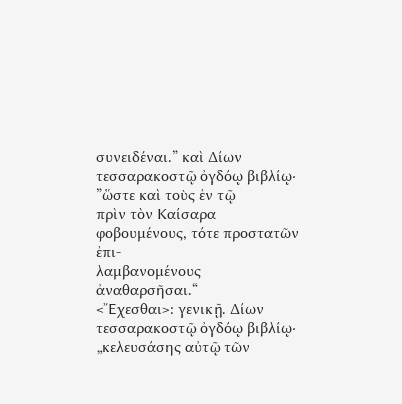συνειδέναι.” καὶ Δίων
τεσσαρακοστῷ ὀγδόῳ βιβλίῳ· ”ὥστε καὶ τοὺς ἐν τῷ
πρὶν τὸν Καίσαρα φοβουμένους, τότε προστατῶν ἐπι-
λαμβανομένους ἀναθαρσῆσαι.“
<Ἔχεσθαι>: γενικῇ. Δίων τεσσαρακοστῷ ὀγδόῳ βιβλίῳ·
„κελευσάσης αὐτῷ τῶν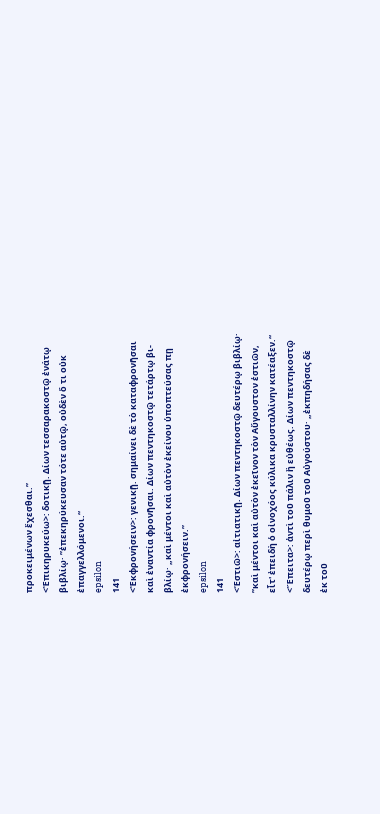προκειμένων ἔχεσθαι.”
<Ἐπικηρυκεύω>: δοτικῇ. Δίων τεσσαρακοστῷ ἐνάτῳ
βιβλίῳ· ”ἐπεκηρύκευσαν τότε αὐτῷ, οὐδὲν ὅ τι οὐκ
ἐπαγγελλόμενοι.“
epsilon
141
<Ἐκφρονήσειν>: γενικῇ. σημαίνει δὲ τὸ καταφρονῆσαι
καὶ ἐναντία φρονῆσαι. Δίων πεντηκοστῷ τετάρτῳ βι-
βλίῳ· „καὶ μέντοι καὶ αὐτὸν ἐκείνου ὑποπτεύσας πῃ
ἐκφρονήσειν.”
epsilon
141
<Ἑστιῶ>: αἰτιατικῇ. Δίων πεντηκοστῷ δευτέρῳ βιβλίῳ·
”καὶ μέντοι καὶ αὐτὸν ἐκεῖνον τὸν Αὔγουστον ἑστιῶν,
εἶτ' ἐπειδὴ ὁ οἰνοχόος κύλικα κρυσταλλίνην κατέαξεν.“
<Ἔπειτα>: ἀντὶ τοῦ πάλιν ἢ εὐθέως. Δίων πεντηκοστῷ
δευτέρῳ περὶ θυμοῦ τοῦ Αὐγούστου· „ἐκπηδήσας δὲ
ἐκ τοῦ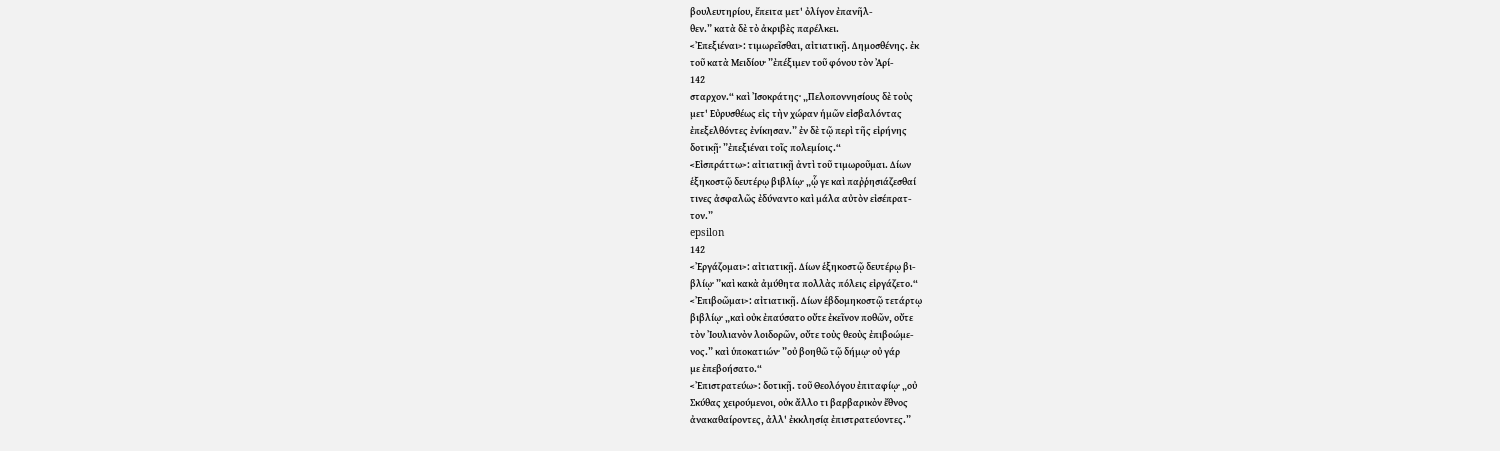βουλευτηρίου, ἔπειτα μετ' ὀλίγον ἐπανῆλ-
θεν.” κατὰ δὲ τὸ ἀκριβὲς παρέλκει.
<Ἐπεξιέναι>: τιμωρεῖσθαι, αἰτιατικῇ. Δημοσθένης. ἐκ
τοῦ κατὰ Μειδίου· ”ἐπέξιμεν τοῦ φόνου τὸν Ἀρί-
142
σταρχον.“ καὶ Ἰσοκράτης· „Πελοποννησίους δὲ τοὺς
μετ' Εὐρυσθέως εἰς τὴν χώραν ἡμῶν εἰσβαλόντας
ἐπεξελθόντες ἐνίκησαν.” ἐν δὲ τῷ περὶ τῆς εἰρήνης
δοτικῇ· ”ἐπεξιέναι τοῖς πολεμίοις.“
<Εἰσπράττω>: αἰτιατικῇ ἀντὶ τοῦ τιμωροῦμαι. Δίων
ἑξηκοστῷ δευτέρῳ βιβλίῳ· „ᾧ γε καὶ παῤῥησιάζεσθαί
τινες ἀσφαλῶς ἐδύναντο καὶ μάλα αὐτὸν εἰσέπρατ-
τον.”
epsilon
142
<Ἐργάζομαι>: αἰτιατικῇ. Δίων ἑξηκοστῷ δευτέρῳ βι-
βλίῳ· ”καὶ κακὰ ἀμύθητα πολλὰς πόλεις εἰργάζετο.“
<Ἐπιβοῶμαι>: αἰτιατικῇ. Δίων ἑβδομηκοστῷ τετάρτῳ
βιβλίῳ· „καὶ οὐκ ἐπαύσατο οὔτε ἐκεῖνον ποθῶν, οὔτε
τὸν Ἰουλιανὸν λοιδορῶν, οὔτε τοὺς θεοὺς ἐπιβοώμε-
νος.” καὶ ὑποκατιών· ”οὐ βοηθῶ τῷ δήμῳ· οὐ γάρ
με ἐπεβοήσατο.“
<Ἐπιστρατεύω>: δοτικῇ. τοῦ Θεολόγου ἐπιταφίῳ· „οὐ
Σκύθας χειρούμενοι, οὐκ ἄλλο τι βαρβαρικὸν ἔθνος
ἀνακαθαίροντες, ἀλλ' ἐκκλησίᾳ ἐπιστρατεύοντες.”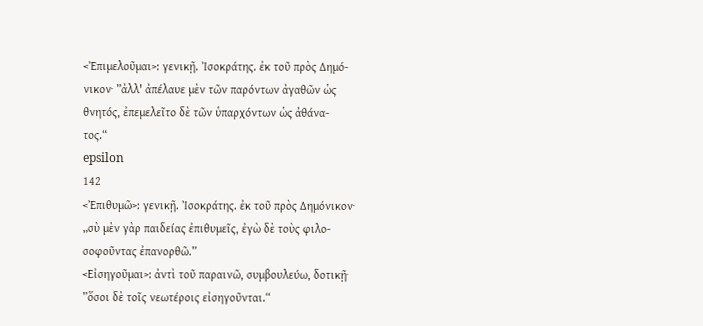<Ἐπιμελοῦμαι>: γενικῇ. Ἰσοκράτης. ἐκ τοῦ πρὸς Δημό-
νικον· ”ἀλλ' ἀπέλαυε μὲν τῶν παρόντων ἀγαθῶν ὡς
θνητός, ἐπεμελεῖτο δὲ τῶν ὑπαρχόντων ὡς ἀθάνα-
τος.“
epsilon
142
<Ἐπιθυμῶ>: γενικῇ. Ἰσοκράτης. ἐκ τοῦ πρὸς Δημόνικον·
„σὺ μὲν γὰρ παιδείας ἐπιθυμεῖς, ἐγὼ δὲ τοὺς φιλο-
σοφοῦντας ἐπανορθῶ.”
<Εἰσηγοῦμαι>: ἀντὶ τοῦ παραινῶ, συμβουλεύω, δοτικῇ·
”ὅσοι δὲ τοῖς νεωτέροις εἰσηγοῦνται.“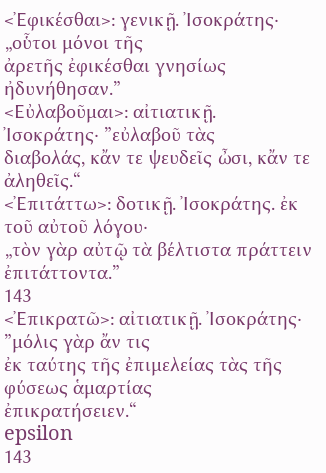<Ἐφικέσθαι>: γενικῇ. Ἰσοκράτης· „οὗτοι μόνοι τῆς
ἀρετῆς ἐφικέσθαι γνησίως ἠδυνήθησαν.”
<Εὐλαβοῦμαι>: αἰτιατικῇ. Ἰσοκράτης· ”εὐλαβοῦ τὰς
διαβολάς, κἄν τε ψευδεῖς ὦσι, κἄν τε ἀληθεῖς.“
<Ἐπιτάττω>: δοτικῇ. Ἰσοκράτης. ἐκ τοῦ αὐτοῦ λόγου·
„τὸν γὰρ αὐτῷ τὰ βέλτιστα πράττειν ἐπιτάττοντα.”
143
<Ἐπικρατῶ>: αἰτιατικῇ. Ἰσοκράτης· ”μόλις γὰρ ἄν τις
ἐκ ταύτης τῆς ἐπιμελείας τὰς τῆς φύσεως ἁμαρτίας
ἐπικρατήσειεν.“
epsilon
143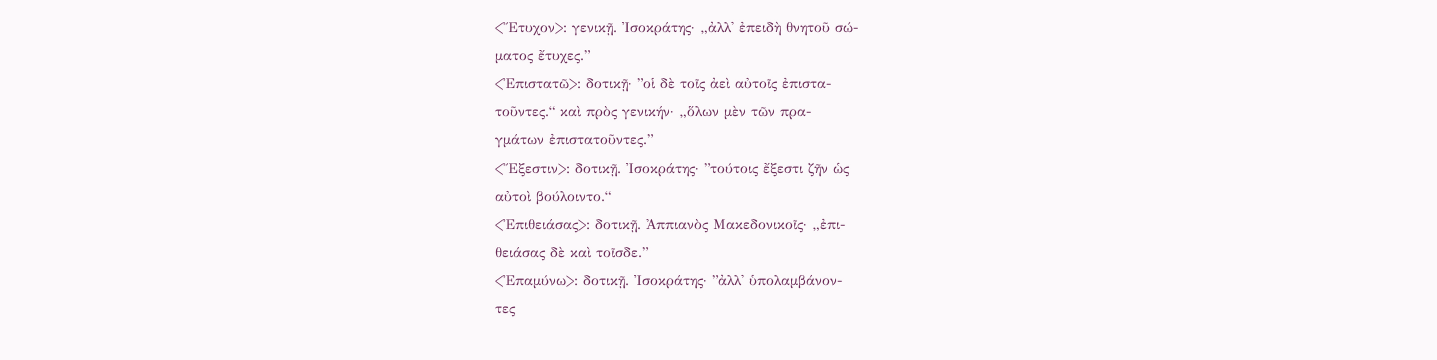<Ἔτυχον>: γενικῇ. Ἰσοκράτης· „ἀλλ' ἐπειδὴ θνητοῦ σώ-
ματος ἔτυχες.”
<Ἐπιστατῶ>: δοτικῇ· ”οἱ δὲ τοῖς ἀεὶ αὐτοῖς ἐπιστα-
τοῦντες.“ καὶ πρὸς γενικήν· „ὅλων μὲν τῶν πρα-
γμάτων ἐπιστατοῦντες.”
<Ἔξεστιν>: δοτικῇ. Ἰσοκράτης· ”τούτοις ἔξεστι ζῆν ὡς
αὐτοὶ βούλοιντο.“
<Ἐπιθειάσας>: δοτικῇ. Ἀππιανὸς Μακεδονικοῖς· „ἐπι-
θειάσας δὲ καὶ τοῖσδε.”
<Ἐπαμύνω>: δοτικῇ. Ἰσοκράτης· ”ἀλλ' ὑπολαμβάνον-
τες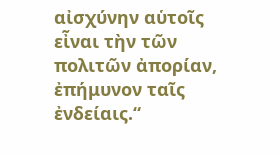αἰσχύνην αὑτοῖς εἶναι τὴν τῶν πολιτῶν ἀπορίαν,
ἐπήμυνον ταῖς ἐνδείαις.“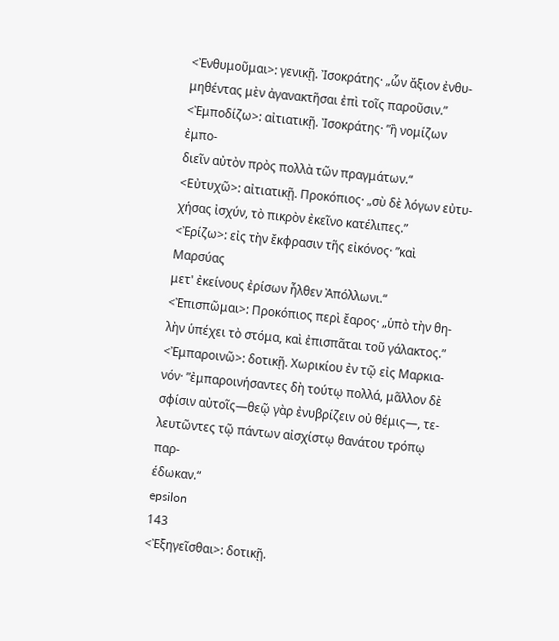<Ἐνθυμοῦμαι>: γενικῇ. Ἰσοκράτης· „ὧν ἄξιον ἐνθυ-
μηθέντας μὲν ἀγανακτῆσαι ἐπὶ τοῖς παροῦσιν.”
<Ἐμποδίζω>: αἰτιατικῇ. Ἰσοκράτης· ”ἢ νομίζων ἐμπο-
διεῖν αὐτὸν πρὸς πολλὰ τῶν πραγμάτων.“
<Εὐτυχῶ>: αἰτιατικῇ. Προκόπιος· „σὺ δὲ λόγων εὐτυ-
χήσας ἰσχύν, τὸ πικρὸν ἐκεῖνο κατέλιπες.”
<Ἐρίζω>: εἰς τὴν ἔκφρασιν τῆς εἰκόνος· ”καὶ Μαρσύας
μετ' ἐκείνους ἐρίσων ἦλθεν Ἀπόλλωνι.“
<Ἐπισπῶμαι>: Προκόπιος περὶ ἔαρος· „ὑπὸ τὴν θη-
λὴν ὑπέχει τὸ στόμα, καὶ ἐπισπᾶται τοῦ γάλακτος.”
<Ἐμπαροινῶ>: δοτικῇ. Χωρικίου ἐν τῷ εἰς Μαρκια-
νόν· ”ἐμπαροινήσαντες δὴ τούτῳ πολλά, μᾶλλον δὲ
σφίσιν αὐτοῖς—θεῷ γὰρ ἐνυβρίζειν οὐ θέμις—, τε-
λευτῶντες τῷ πάντων αἰσχίστῳ θανάτου τρόπῳ παρ-
έδωκαν.“
epsilon
143
<Ἐξηγεῖσθαι>: δοτικῇ.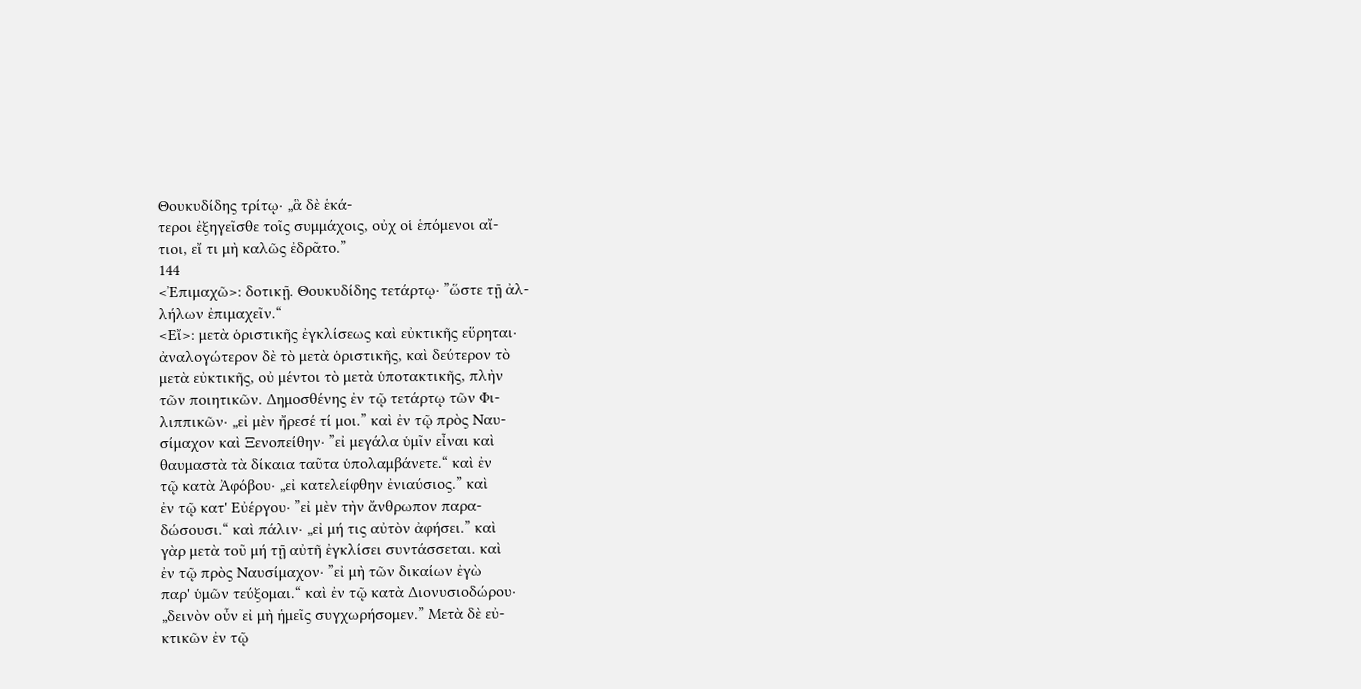Θουκυδίδης τρίτῳ· „ἃ δὲ ἑκά-
τεροι ἐξηγεῖσθε τοῖς συμμάχοις, οὐχ οἱ ἑπόμενοι αἴ-
τιοι, εἴ τι μὴ καλῶς ἐδρᾶτο.”
144
<Ἐπιμαχῶ>: δοτικῇ. Θουκυδίδης τετάρτῳ· ”ὥστε τῇ ἀλ-
λήλων ἐπιμαχεῖν.“
<Εἴ>: μετὰ ὁριστικῆς ἐγκλίσεως καὶ εὐκτικῆς εὕρηται·
ἀναλογώτερον δὲ τὸ μετὰ ὁριστικῆς, καὶ δεύτερον τὸ
μετὰ εὐκτικῆς, οὐ μέντοι τὸ μετὰ ὑποτακτικῆς, πλὴν
τῶν ποιητικῶν. Δημοσθένης ἐν τῷ τετάρτῳ τῶν Φι-
λιππικῶν· „εἰ μὲν ἤρεσέ τί μοι.” καὶ ἐν τῷ πρὸς Ναυ-
σίμαχον καὶ Ξενοπείθην· ”εἰ μεγάλα ὑμῖν εἶναι καὶ
θαυμαστὰ τὰ δίκαια ταῦτα ὑπολαμβάνετε.“ καὶ ἐν
τῷ κατὰ Ἀφόβου· „εἰ κατελείφθην ἐνιαύσιος.” καὶ
ἐν τῷ κατ' Εὐέργου· ”εἰ μὲν τὴν ἄνθρωπον παρα-
δώσουσι.“ καὶ πάλιν· „εἰ μή τις αὐτὸν ἀφήσει.” καὶ
γὰρ μετὰ τοῦ μή τῇ αὐτῆ ἐγκλίσει συντάσσεται. καὶ
ἐν τῷ πρὸς Ναυσίμαχον· ”εἰ μὴ τῶν δικαίων ἐγὼ
παρ' ὑμῶν τεύξομαι.“ καὶ ἐν τῷ κατὰ Διονυσιοδώρου·
„δεινὸν οὖν εἰ μὴ ἡμεῖς συγχωρήσομεν.” Μετὰ δὲ εὐ-
κτικῶν ἐν τῷ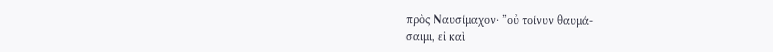πρὸς Ναυσίμαχον· ”οὐ τοίνυν θαυμά-
σαιμι, εἰ καὶ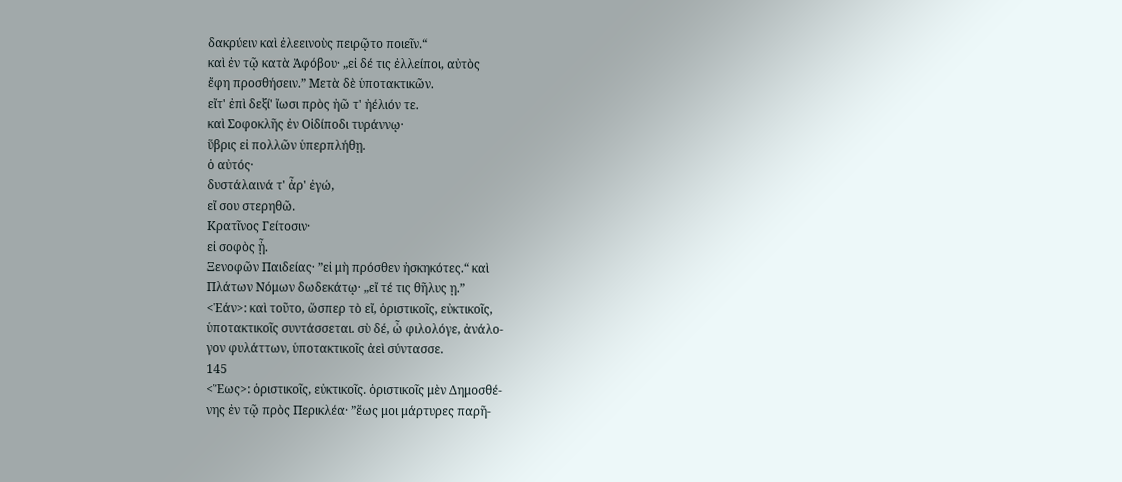δακρύειν καὶ ἐλεεινοὺς πειρῷτο ποιεῖν.“
καὶ ἐν τῷ κατὰ Ἀφόβου· „εἰ δέ τις ἐλλείποι, αὐτὸς
ἔφη προσθήσειν.” Μετὰ δὲ ὑποτακτικῶν.
εἴτ' ἐπὶ δεξί' ἴωσι πρὸς ἠῶ τ' ἠέλιόν τε.
καὶ Σοφοκλῆς ἐν Οἰδίποδι τυράννῳ·
ὕβρις εἰ πολλῶν ὑπερπλήθῃ.
ὁ αὐτός·
δυστάλαινά τ' ἆρ' ἐγώ,
εἴ σου στερηθῶ.
Κρατῖνος Γείτοσιν·
εἰ σοφὸς ᾖ.
Ξενοφῶν Παιδείας· ”εἰ μὴ πρόσθεν ἠσκηκότες.“ καὶ
Πλάτων Νόμων δωδεκάτῳ· „εἴ τέ τις θῆλυς ῃ.”
<Ἐάν>: καὶ τοῦτο, ὥσπερ τὸ εἴ, ὁριστικοῖς, εὐκτικοῖς,
ὑποτακτικοῖς συντάσσεται. σὺ δέ, ὦ φιλολόγε, ἀνάλο-
γον φυλάττων, ὑποτακτικοῖς ἀεὶ σύντασσε.
145
<Ἕως>: ὁριστικοῖς, εὐκτικοῖς. ὁριστικοῖς μὲν Δημοσθέ-
νης ἐν τῷ πρὸς Περικλέα· ”ἕως μοι μάρτυρες παρῆ-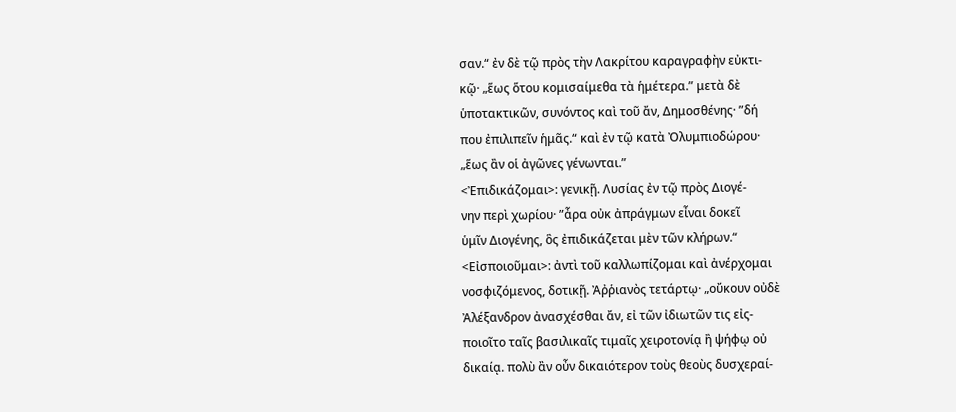σαν.“ ἐν δὲ τῷ πρὸς τὴν Λακρίτου καραγραφὴν εὐκτι-
κῷ· „ἕως ὅτου κομισαίμεθα τὰ ἡμέτερα.” μετὰ δὲ
ὑποτακτικῶν, συνόντος καὶ τοῦ ἄν, Δημοσθένης· ”δή
που ἐπιλιπεῖν ἡμᾶς.“ καὶ ἐν τῷ κατὰ Ὀλυμπιοδώρου·
„ἕως ἂν οἱ ἀγῶνες γένωνται.”
<Ἐπιδικάζομαι>: γενικῇ. Λυσίας ἐν τῷ πρὸς Διογέ-
νην περὶ χωρίου· ”ἆρα οὐκ ἀπράγμων εἶναι δοκεῖ
ὑμῖν Διογένης, ὃς ἐπιδικάζεται μὲν τῶν κλήρων.“
<Εἰσποιοῦμαι>: ἀντὶ τοῦ καλλωπίζομαι καὶ ἀνέρχομαι
νοσφιζόμενος, δοτικῇ. Ἀῤῥιανὸς τετάρτῳ· „οὔκουν οὐδὲ
Ἀλέξανδρον ἀνασχέσθαι ἄν, εἰ τῶν ἰδιωτῶν τις εἰς-
ποιοῖτο ταῖς βασιλικαῖς τιμαῖς χειροτονίᾳ ἢ ψήφῳ οὐ
δικαίᾳ. πολὺ ἂν οὖν δικαιότερον τοὺς θεοὺς δυσχεραί-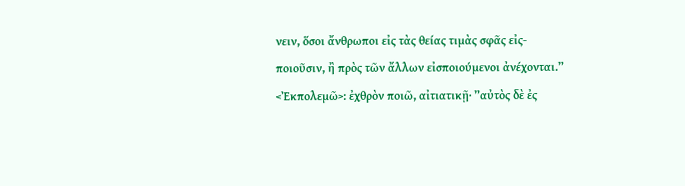νειν, ὅσοι ἄνθρωποι εἰς τὰς θείας τιμὰς σφᾶς εἰς-
ποιοῦσιν, ἢ πρὸς τῶν ἄλλων εἰσποιούμενοι ἀνέχονται.”
<Ἐκπολεμῶ>: ἐχθρὸν ποιῶ, αἰτιατικῇ· ”αὐτὸς δὲ ἐς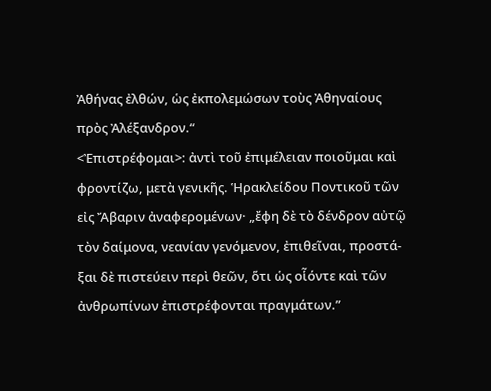Ἀθήνας ἐλθών, ὡς ἐκπολεμώσων τοὺς Ἀθηναίους
πρὸς Ἀλέξανδρον.“
<Ἐπιστρέφομαι>: ἀντὶ τοῦ ἐπιμέλειαν ποιοῦμαι καὶ
φροντίζω, μετὰ γενικῆς. Ἡρακλείδου Ποντικοῦ τῶν
εἰς Ἄβαριν ἀναφερομένων· „ἔφη δὲ τὸ δένδρον αὐτῷ
τὸν δαίμονα, νεανίαν γενόμενον, ἐπιθεῖναι, προστά-
ξαι δὲ πιστεύειν περὶ θεῶν, ὅτι ὡς οἷόντε καὶ τῶν
ἀνθρωπίνων ἐπιστρέφονται πραγμάτων.”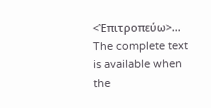<Ἐπιτροπεύω>…
The complete text is available when the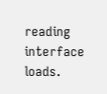reading interface loads.